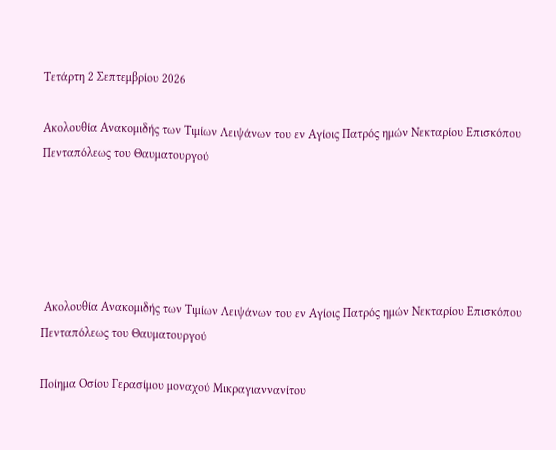Τετάρτη 2 Σεπτεμβρίου 2026

Ακολουθία Ανακομιδής των Τιμίων Λειψάνων του εν Αγίοις Πατρός ημών Νεκταρίου Επισκόπου Πενταπόλεως του Θαυματουργού





 Ακολουθία Ανακομιδής των Τιμίων Λειψάνων του εν Αγίοις Πατρός ημών Νεκταρίου Επισκόπου Πενταπόλεως του Θαυματουργού

Ποίημα Οσίου Γερασίμου μοναχού Μικραγιαννανίτου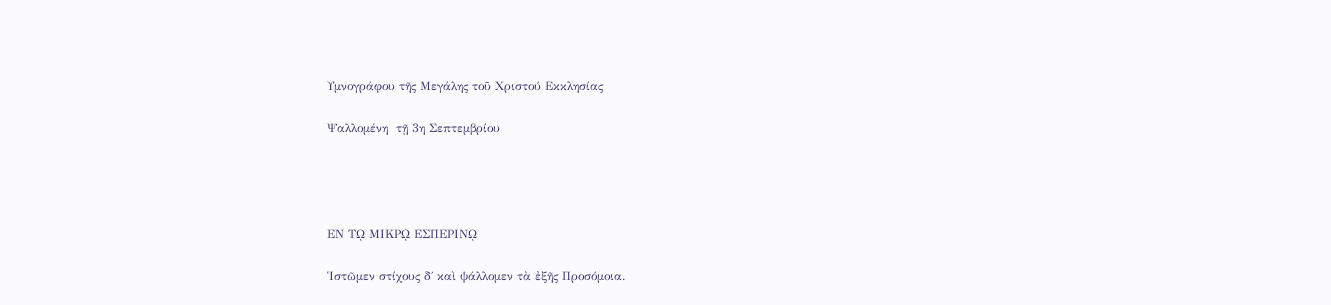Υμνογράφου τῆς Μεγάλης τοῦ Χριστού Εκκλησίας

Ψαλλομένη  τῇ 3η Σεπτεμβρίου




ΕΝ Τῼ ΜΙΚΡῼ ΕΣΠΕΡΙΝῼ

Ἱστῶμεν στίχους δ΄ καὶ ψάλλομεν τὰ ἐξῆς Προσόμοια.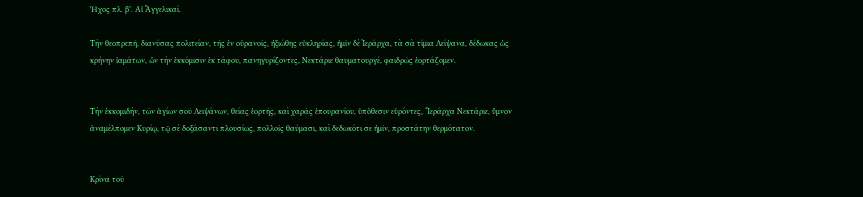Ἦχος πλ. β’. Αἱ Ἄγγελικαί.

Τὴν θεοπρεπῆ, διανύσας πολιτείαν, τῆς ἐν οὐρανοῖς, ἠξιώθης εὐκληρίας, ἡμῖν δὲ Ἱεράρχα, τὰ σὰ τίμια Λείψανα, δέδωκας ὡς κρήνην ἰαμάτων, ὧν τὴν ἐκκόμισιν ἐκ τάφου, πανηγυρίζοντες, Νεκτάριε θαυματουργέ, φαιδρῶς ἑορτάζομεν.


Τὴν ἐκκομιδὴν, τῶν ἁγίων σοῦ Λειψάνων, θείας ἑορτῆς, καὶ χαρᾶς ἐπουρανίου, ὑπὀθεσιν εὑρόντες, ‘Ἱεράρχα Νεκτάριε, ὕμνον ἀναμέλπομεν Κυρίῳ, τῷ σὲ δοξάσαντι πλουσίως, πολλοῖς θαύμασι, καὶ δεδωκότι σε ἡμῖν, προστάτην θερμότατον.


Κρίνα τοῦ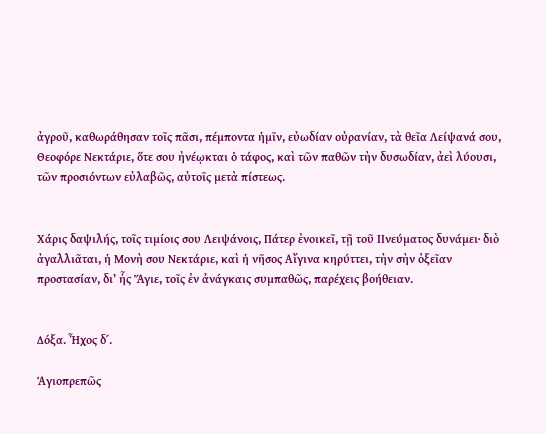ἀγροῦ, καθωράθησαν τοῖς πᾶσι, πέμποντα ἡμῖν, εὐωδίαν οὐρανίαν, τὰ θεῖα Λείψανά σου, Θεοφόρε Νεκτάριε, ὅτε σου ἠνέῳκται ὁ τάφος, καὶ τῶν παθῶν τὴν δυσωδίαν, ἀεὶ λύουσι, τῶν προσιόντων εὐλαβῶς, αὐτοῖς μετὰ πίστεως.


Χάρις δαψιλής, τοῖς τιμίοις σου Λειψάνοις, Πάτερ ἐνοικεῖ, τῇ τοῦ IIνεύματος δυνάμει· διὸ ἀγαλλιᾶται, ἡ Μονὴ σου Νεκτάριε, καὶ ἡ νῆσος Αἴγινα κηρύττει, τὴν σὴν ὀξεῖαν προστασίαν, δι’ ἧς Ἅγιε, τοῖς ἐν ἀνάγκαις συμπαθῶς, παρέχεις βοήθειαν.


Δόξα. Ἦχος δ΄.

Ἁγιοπρεπῶς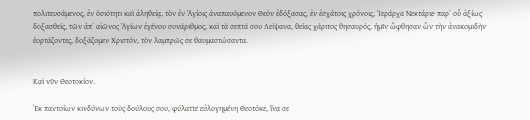πολιτευσάμενος, ἐν ὁσιότητι καὶ ἀληθείᾳ, τὸν ἐν Ἁγίοις ἀναπαυόμενον Θεὸν ἐδόξασας, ἐν ἐσχάτοις χρόνοις, Ἱεράρχα Νεκτάριε· παρ΄ οὗ ἀξίως δοξασθείς, τῶν ἀπ΄ αἰῶνος Ἁγίων ἐγένου συνάριθμος, καὶ τὰ σεπτά σου Λείψανα, θείας χάριτος θησαυρός, ἡμῖν ὤφθησαν ὧν τὴν ἀνακομιδὴν ἑορτάζοντες, δοξάζομεν Χριστόν, τὸν λαμπρῶς σε θαυμαστώσαντα.


Καὶ νῦν Θεοτοκίον.

Ἐκ παντοίων κινδύνων τοὺς δούλους σου, φύλαττε εὐλογημένη Θεοτόκε, ἵνα σε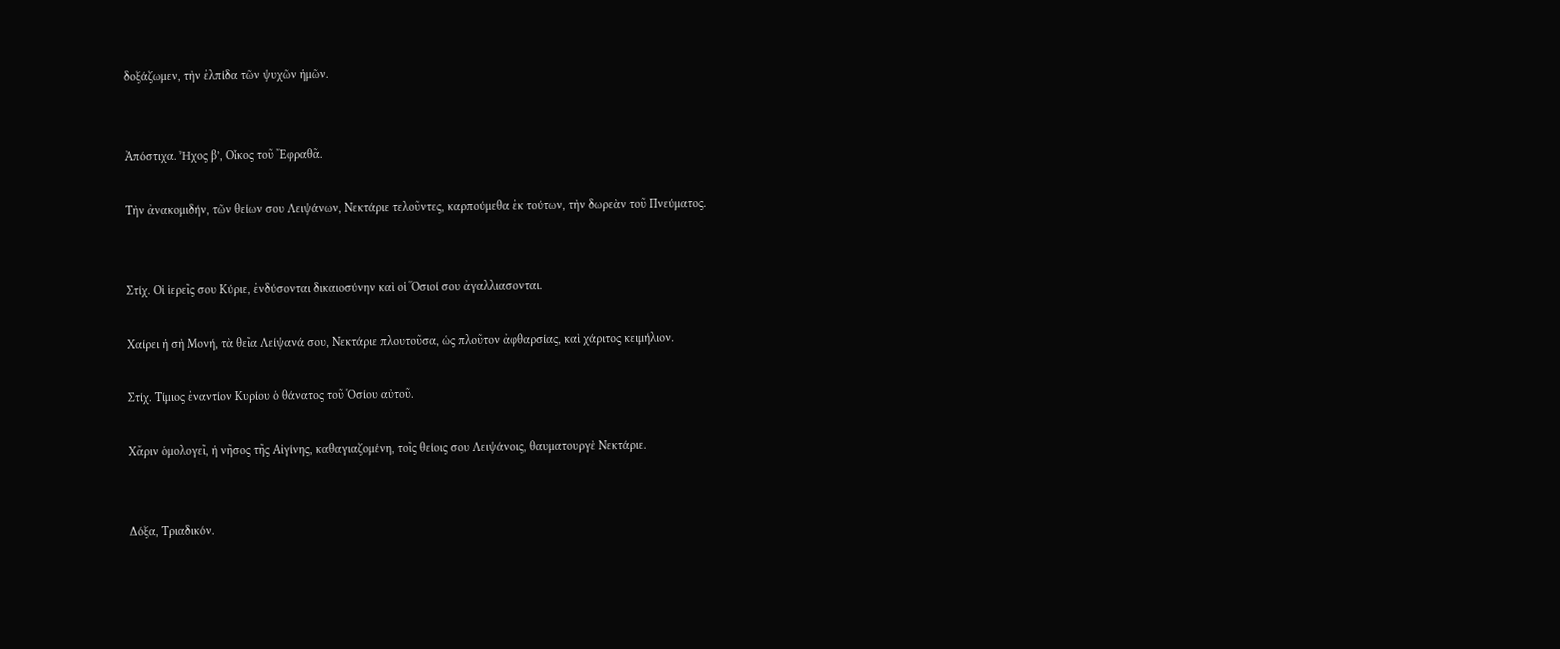δοξάζωμεν, τὴν ἐλπίδα τῶν ψυχῶν ἡμῶν.


Ἀπόστιχα. Ἦχος β’, Οἶκος τοῦ Ἔφραθᾶ.

Τὴν ἀνακομιδήν, τῶν θείων σου Λειψάνων, Νεκτάριε τελοῦντες, καρπούμεθα ἐκ τούτων, τὴν δωρεὰν τοῦ Πνεύματος.


Στίχ. Οἱ ἱερεῖς σου Κύριε, ἐνδύσονται δικαιοσύνην καὶ οἱ Ὅσιοί σου ἀγαλλιασονται.

Χαίρει ἡ σὴ Μονή, τὰ θεῖα Λείψανά σου, Νεκτάριε πλουτοῦσα, ὡς πλοῦτον ἀφθαρσίας, καὶ χάριτος κειμήλιον.

Στίχ. Τίμιος ἐναντίον Κυρίου ὁ θάνατος τοῦ Ὁσίου αὐτοῦ.

Χἄριν ὁμολογεῖ, ἡ νῆσος τῆς Αἰγίνης, καθαγιαζομένη, τοῖς θείοις σου Λειψάνοις, θαυματουργὲ Νεκτάριε.


Δόξα, Τριαδικόν.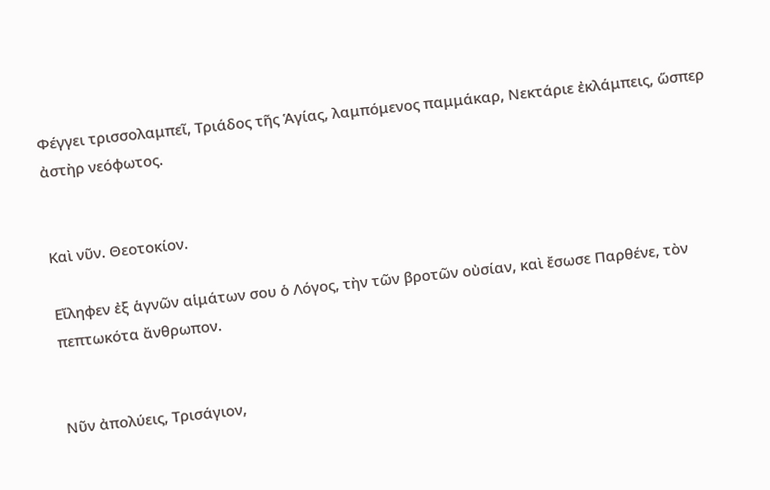Φέγγει τρισσολαμπεῖ, Τριάδος τῆς Ἁγίας, λαμπόμενος παμμάκαρ, Νεκτάριε ἐκλάμπεις, ὥσπερ ἀστὴρ νεόφωτος.


Καὶ νῦν. Θεοτοκίον.

Εἴληφεν ἐξ ἁγνῶν αἱμάτων σου ὁ Λόγος, τὴν τῶν βροτῶν οὐσίαν, καὶ ἔσωσε Παρθένε, τὸν πεπτωκότα ἄνθρωπον.


Νῦν ἀπολύεις, Τρισάγιον,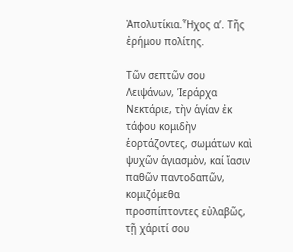Ἀπολυτίκια.Ἦχος α’. Τῆς ἐρήμου πολίτης.

Τῶν σεπτῶν σου Λειψάνων, Ἱεράρχα Νεκτάριε, τὴν ἁγίαν ἐκ τάφου κομιδὴν ἑορτάζοντες, σωμάτων καὶ ψυχῶν ἁγιασμὸν, καί ἴασιν παθῶν παντοδαπῶν, κομιζόμεθα προσπίπτοντες εὐλαβῶς, τῇ χάριτί σου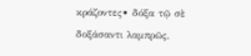κράζοντες• δόξα τῷ σὲ δοξάσαντι λαμπρῶς,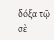δόξα τῷ σὲ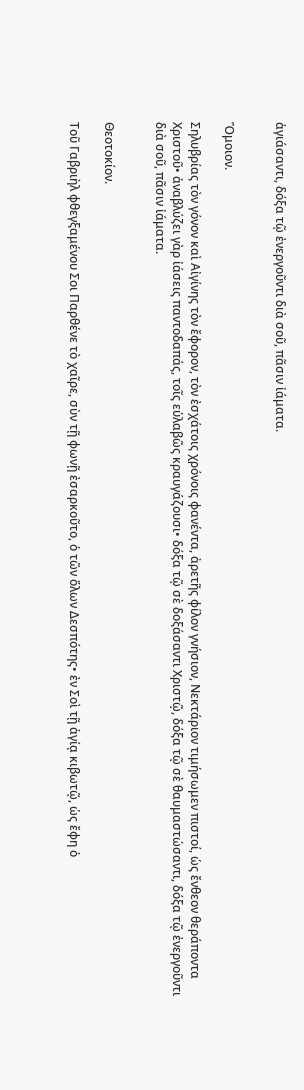ἁγιάσαντι, δόξα τῷ ἐνεργοῦντι διὰ σοῦ, πᾶσιν ἰάματα.


Ὅμοιον.

Σηλυβρίας τὸν γόνον καὶ Αἰγίνης τὸν ἔφορον, τὸν ἐσχάτοις χρόνοις φανέντα, ἀρετῆς φίλον γνήσιον, Νεκτάριον τιμήσωμεν πιστοί, ὡς ἔνθεον θεράποντα Χριστοῦ• ἀναβλύζει γὰρ ἰάσεις παντοδαπάς, τοῖς εὐλαβῶς κραυγάζουσι• δόξα τῷ σὲ δοξάσαντι Χριστῷ, δόξα τῷ σὲ θαυμαστώσαντι, δόξα τῷ ἐνεργοῦντι διὰ σοῦ, πᾶσιν ἰάματα.


Θεοτοκίον.

Τοῦ Γαβριὴλ φθεγξαμένου Σοι Παρθένε τὸ χαῖρε, σὺν τῇ φωνῇ ἐσαρκοῦτο, ὁ τῶν ὅλων Δεσπότης• ἐν Σοὶ τῇ ἁγίᾳ κιβωτῷ, ὡς ἔφη ὁ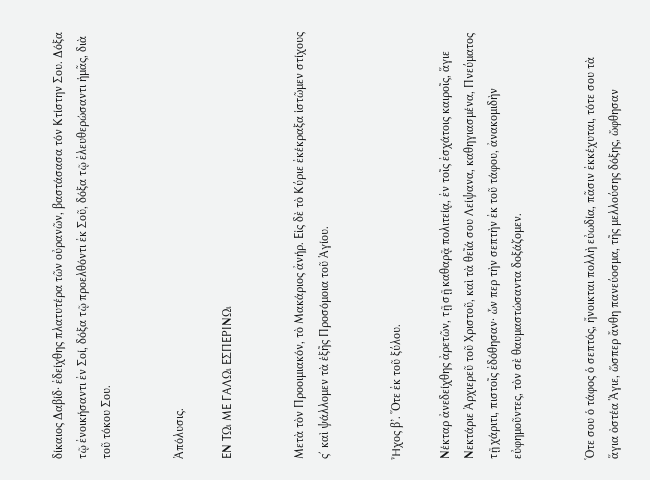δίκαιος Δαβίδ· ἐδείχθης πλατυτέρα τῶν οὐρανῶν, βαστάσασα τόν Κτίστην Σου. Δόξα τῷ ἐνοικήσαντι ἐν Σοί, δόξα τῷ προελθόντι ἐκ Σοῦ, δόξα τῷ ἐλευθερώσαντι ἡμᾶς, διὰ τοῦ τόκου Σου.


Ἀπόλυσις.

ΕΝ Τῼ ΜΕ ΓΑΛῼ ΕΣΠΕΡΙΝῼ


Μετὰ τὸν Προοιμιακόν, τὸ Μακάριος ἀνήρ. Εἰς δὲ τὸ Κύριε ἐκέκραξα ἱστῶμεν στίχους ς΄ καὶ ψάλλομεν τὰ ἑξῆς Προσόμοια τοῦ Ἁγίου.


Ἦχος β’. Ὅτε ἐκ τοῦ ξύλου.

Νέκταρ ἀνεδείχθης ἀρετῶν, τῇ σῇ καθαρᾷ πολιτείᾳ, ἐν τοῖς ἐσχάτοις καιροῖς, ἅγιε Νεκτάριε Ἀρχιερεῦ τοῦ Χριστοῦ, καὶ τὰ θεῖά σου Λείψανα, καθηγιασμένα, Πνεύματος τῇ χάριτι, πιστοῖς ἐδόθησαν· ὧν περ τὴν σεπτὴν ἐκ τοῦ τάφου, ἀνακομιδὴν εὐφημοῦντες, τὸν σὲ θαυμαστώσαντα δοξάζομεν.


Ὁτε σου ὁ τάφος ὁ σεπτός, ἤνοικται πολλὴ εὐωδία, πᾶσιν ἐκκέχυται, τότε σου τὰ ἅγια ὀστέα Ἅγιε, ὥσπερ ἄνθη πανεύοσμα, τῆς μελλούσης δόξης, ὤφθησαν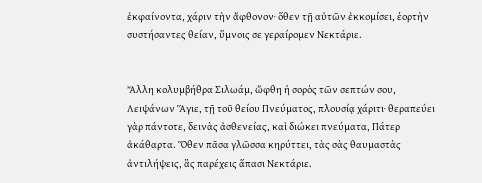ἐκφαίνοντα, χάριν τὴν ἄφθονον· ὅθεν τῇ αὐτῶν ἐκκομίσει, ἑορτὴν συστήσαντες θείαν, ὕμνοις σε γεραίρομεν Νεκτάριε.


Ἄλλη κολυμβήθρα Σιλωάμ, ὤφθη ἡ σορὸς τῶν σεπτών σου, Λειψάνων Ἅγιε, τῇ τοῦ θείου Πνεύματος, πλουσίᾳ χάριτι· θεραπεύει γὰρ πάντοτε, δεινὰς ἀσθενείας, καὶ διώκει πνεύματα, Πάτερ ἀκάθαρτα. Ὅθεν πᾶσα γλῶσσα κηρύττει, τὰς σὰς θαυμαστὰς ἀντιλήψεις, ἃς παρέχεις ἅπασι Νεκτάριε.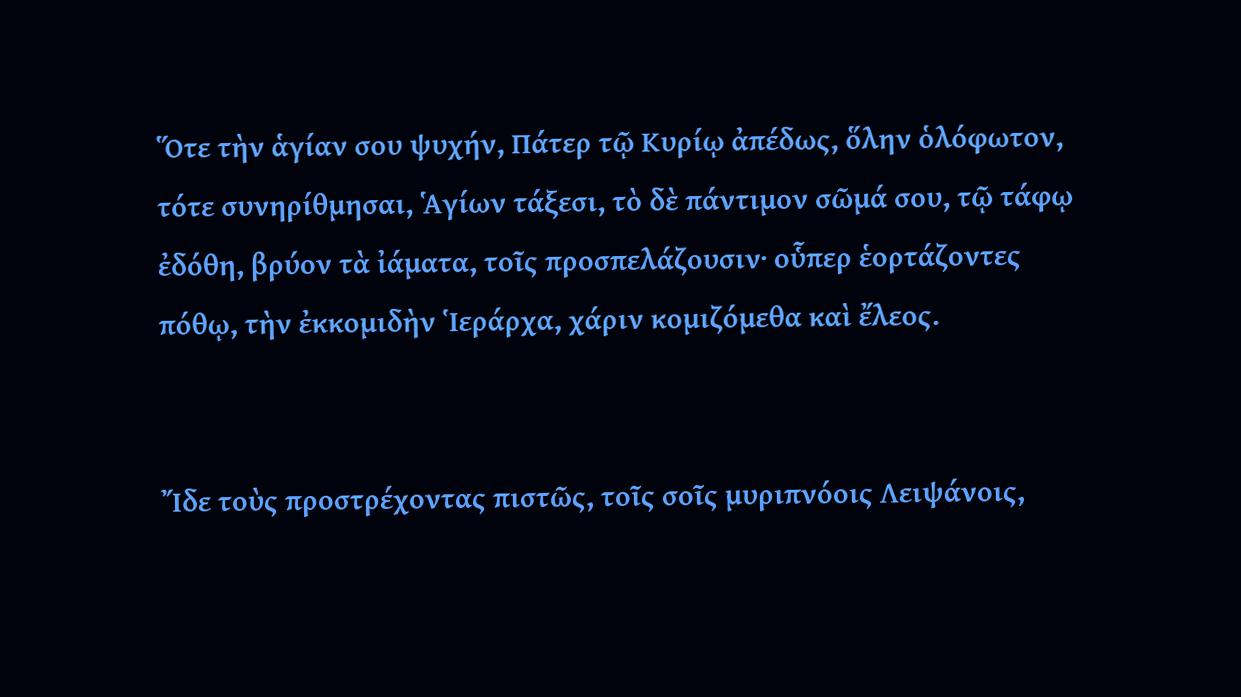Ὅτε τὴν ἁγίαν σου ψυχήν, Πάτερ τῷ Κυρίῳ ἀπέδως, ὅλην ὁλόφωτον, τότε συνηρίθμησαι, Ἁγίων τάξεσι, τὸ δὲ πάντιμον σῶμά σου, τῷ τάφῳ ἐδόθη, βρύον τὰ ἰάματα, τοῖς προσπελάζουσιν· οὗπερ ἑορτάζοντες πόθῳ, τὴν ἐκκομιδὴν Ἱεράρχα, χάριν κομιζόμεθα καὶ ἔλεος.


Ἴδε τοὺς προστρέχοντας πιστῶς, τοῖς σοῖς μυριπνόοις Λειψάνοις,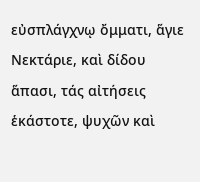εὐσπλάγχνῳ ὄμματι, ἅγιε Νεκτάριε, καὶ δίδου ἅπασι, τάς αἰτήσεις ἑκάστοτε, ψυχῶν καὶ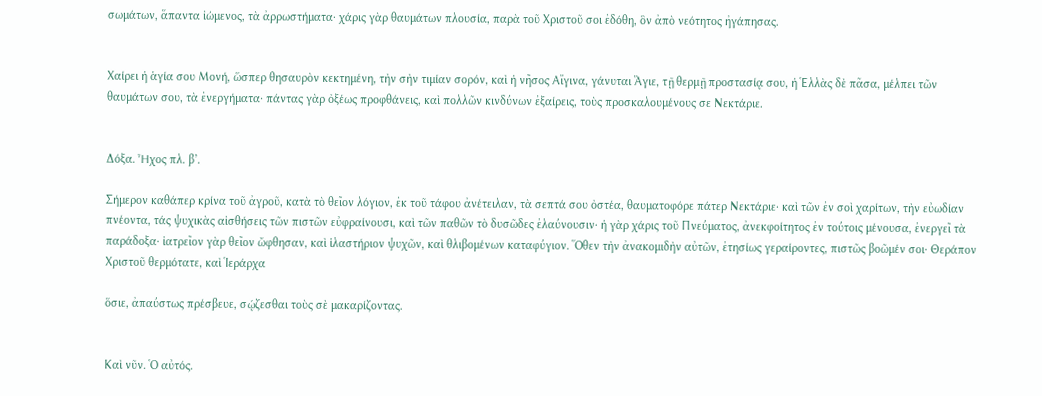σωμάτων, ἅπαντα ἰώμενος, τὰ ἀρρωστήματα· χάρις γὰρ θαυμάτων πλουσία, παρὰ τοῦ Χριστοῦ σοι ἐδόθη, ὃν ἀπὸ νεότητος ἠγάπησας.


Χαίρει ἡ ἁγία σου Μονή, ὥσπερ θησαυρὸν κεκτημένη, τὴν σὴν τιμίαν σορόν, καὶ ἡ νῆσος Αἴγινα, γάνυται Ἅγιε, τῇ θερμῇ προστασίᾳ σου, ἡ Ἑλλὰς δὲ πᾶσα, μέλπει τῶν θαυμάτων σου, τὰ ἐνεργήματα· πάντας γὰρ ὀξέως προφθάνεις, καὶ πολλῶν κινδύνων ἐξαίρεις, τοὺς προσκαλουμένους σε Νεκτάριε.


Δόξα. Ἦχος πλ. β’.

Σήμερον καθάπερ κρίνα τοῦ ἀγροῦ, κατὰ τὸ θεῖον λόγιον, ἐκ τοῦ τάφου ἀνέτειλαν, τὰ σεπτά σου ὀστέα, θαυματοφόρε πάτερ Νεκτάριε· καὶ τῶν ἐν σοὶ χαρίτων, τὴν εὐωδίαν πνέοντα, τάς ψυχικὰς αἰσθήσεις τῶν πιστῶν εὐφραίνουσι, καὶ τῶν παθῶν τὸ δυσῶδες ἐλαύνουσιν· ἡ γὰρ χάρις τοῦ Πνεύματος, ἀνεκφοίτητος ἐν τούτοις μένουσα, ἐνεργεῖ τὰ παράδοξα· ἰατρεῖον γὰρ θεῖον ὤφθησαν, καὶ ἱλαστήριον ψυχῶν, καὶ θλιβομένων καταφύγιον. Ὅθεν τὴν ἀνακομιδὴν αὐτῶν, ἐτησίως γεραίροντες, πιστῶς βοῶμέν σοι· Θεράπον Χριστοῦ θερμότατε, καὶ Ἱεράρχα

ὅσιε, ἀπαύστως πρέσβευε, σῴζεσθαι τοὺς σὲ μακαρίζοντας.


Καὶ νῦν. Ὁ αὐτός.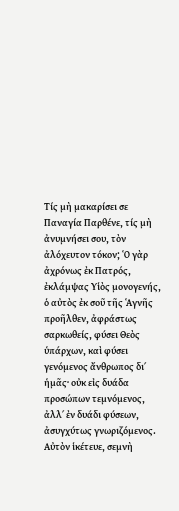Τίς μὴ μακαρίσει σε Παναγία Παρθένε, τίς μὴ ἀνυμνήσει σου, τὸν ἀλόχευτον τόκον; Ὁ γὰρ ἀχρόνως ἐκ Πατρός, ἐκλάμψας Υἱὸς μονογενής, ὁ αὐτὸς ἐκ σοῦ τῆς Ἁγνῆς προῆλθεν, ἀφράστως σαρκωθείς, φύσει Θεὸς ὑπάρχων, καὶ φύσει γενόμενος ἄνθρωπος δι΄ ἡμᾶς· οὐκ εἰς δυάδα προσώπων τεμνόμενος, ἀλλ΄ ἐν δυάδι φύσεων, ἀσυγχύτως γνωριζόμενος. Αὐτὸν ἱκέτευε, σεμνὴ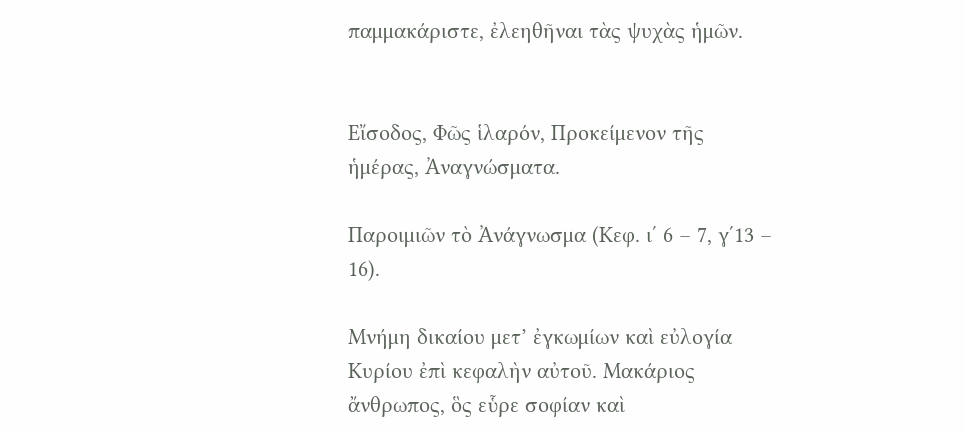παμμακάριστε, ἐλεηθῆναι τὰς ψυχὰς ἡμῶν.


Εἴσοδος, Φῶς ἱλαρόν, Προκείμενον τῆς ἡμέρας, Ἀναγνώσματα.

Παροιμιῶν τὸ Ἀνάγνωσμα (Κεφ. ι΄ 6 – 7, γ΄13 – 16).

Μνήμη δικαίου μετ’ ἐγκωμίων καὶ εὐλογία Κυρίου ἐπὶ κεφαλὴν αὐτοῦ. Μακάριος ἄνθρωπος, ὃς εὗρε σοφίαν καὶ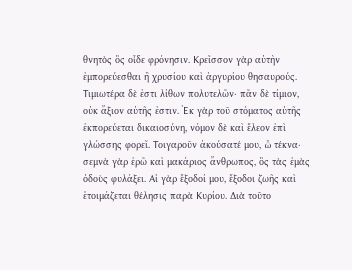θνητὸς ὃς οἶδε φρόνησιν. Κρεῖσσον γὰρ αὐτὴν ἐμπορεύεσθαι ἢ χρυσίου καὶ ἀργυρίου θησαυρούς. Τιμιωτέρα δὲ ἐστι λίθων πολυτελῶν· πᾶν δὲ τίμιον, οὐκ ἄξιον αὐτῆς ἐστιν. Ἐκ γὰρ τοῦ στόματος αὐτῆς ἐκπορεύεται δικαιοσύνη, νόμον δὲ καὶ ἔλεον ἐπὶ γλώσσης φορεῖ. Τοιγαροῦν ἀκούσατέ μου, ὦ τέκνα· σεμνὰ γὰρ ἐρῶ καὶ μακάριος ἄνθρωπος, ὃς τὰς ἐμὰς ὁδοὺς φυλάξει. Αἱ γὰρ ἔξοδοί μου, ἔξοδοι ζωῆς καὶ ἑτοιμάζεται θέλησις παρὰ Κυρίου. Διὰ τοῦτο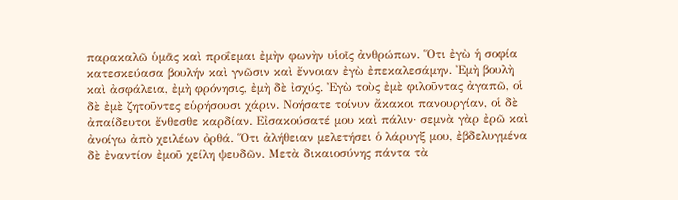παρακαλῶ ὑμᾶς καὶ προΐεμαι ἐμὴν φωνὴν υἱοῖς ἀνθρώπων. Ὅτι ἐγὼ ἡ σοφία κατεσκεύασα βουλήν καὶ γνῶσιν καὶ ἔννοιαν ἐγὼ ἐπεκαλεσάμην. Ἐμὴ βουλὴ καὶ ἀσφάλεια, ἐμὴ φρόνησις, ἐμὴ δὲ ἰσχύς. Ἐγὼ τοὺς ἐμὲ φιλοῦντας ἀγαπῶ, οἱ δὲ ἐμὲ ζητοῦντες εὑρήσουσι χάριν. Νοήσατε τοίνυν ἄκακοι πανουργίαν, οἱ δὲ ἀπαίδευτοι ἔνθεσθε καρδίαν. Εἰσακούσατέ μου καὶ πάλιν· σεμνὰ γὰρ ἐρῶ καὶ ἀνοίγω ἀπὸ χειλέων ὀρθά. Ὅτι ἀλήθειαν μελετήσει ὁ λάρυγξ μου, ἐβδελυγμένα δὲ ἐναντίον ἐμοῦ χείλη ψευδῶν. Μετὰ δικαιοσύνης πάντα τὰ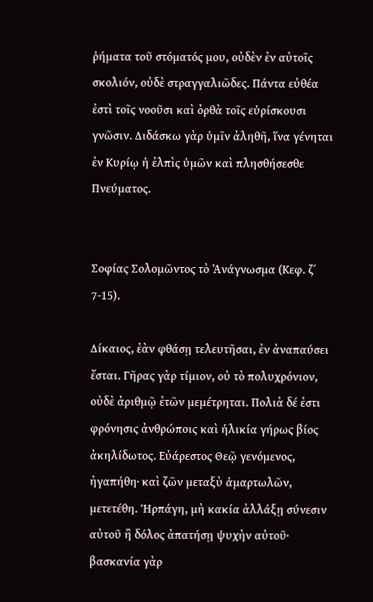ῥήματα τοῦ στόματός μου, οὐδὲν ἐν αὐτοῖς σκολιόν, οὐδὲ στραγγαλιῶδες. Πάντα εὐθέα ἐστὶ τοῖς νοοῦσι καὶ ὀρθὰ τοῖς εὑρίσκουσι γνῶσιν. Διδάσκω γὰρ ὑμῖν ἀληθῆ, ἵνα γένηται ἐν Κυρίῳ ἡ ἐλπὶς ὑμῶν καὶ πλησθήσεσθε Πνεύματος.


Σοφίας Σολομῶντος τὸ Ἀνάγνωσμα (Κεφ. ζ΄ 7-15).

Δίκαιος, ἐὰν φθάσῃ τελευτῆσαι, ἐν ἀναπαύσει ἔσται. Γῆρας γὰρ τίμιον, οὐ τὸ πολυχρόνιον, οὐδὲ ἀριθμῷ ἐτῶν μεμέτρηται. Πολιὰ δέ ἐστι φρόνησις ἀνθρώποις καὶ ἡλικία γήρως βίος ἀκηλίδωτος. Εὐάρεστος Θεῷ γενόμενος, ἠγαπήθη· καὶ ζῶν μεταξὺ ἁμαρτωλῶν, μετετέθη. Ἡρπάγη, μὴ κακία ἀλλάξῃ σύνεσιν αὐτοῦ ἢ δόλος ἀπατήσῃ ψυχὴν αὐτοῦ· βασκανία γὰρ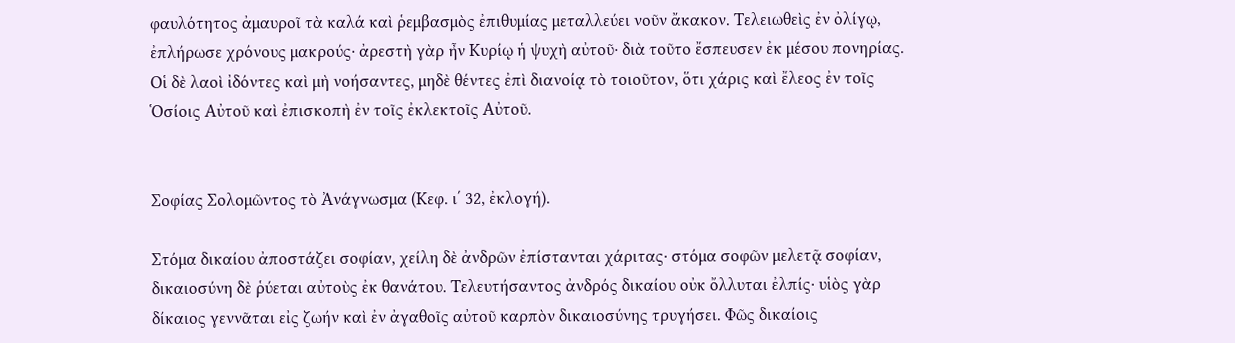φαυλότητος ἀμαυροῖ τὰ καλά καὶ ῥεμβασμὸς ἐπιθυμίας μεταλλεύει νοῦν ἄκακον. Τελειωθεὶς ἐν ὀλίγῳ, ἐπλήρωσε χρόνους μακρούς· ἀρεστὴ γὰρ ἦν Κυρίῳ ἡ ψυχὴ αὐτοῦ· διὰ τοῦτο ἔσπευσεν ἐκ μέσου πονηρίας. Οἱ δὲ λαοὶ ἰδόντες καὶ μὴ νοήσαντες, μηδὲ θέντες ἐπὶ διανοίᾳ τὸ τοιοῦτον, ὅτι χάρις καὶ ἔλεος ἐν τοῖς Ὁσίοις Αὐτοῦ καὶ ἐπισκοπὴ ἐν τοῖς ἐκλεκτοῖς Αὐτοῦ.


Σοφίας Σολομῶντος τὸ Ἀνάγνωσμα (Κεφ. ι΄ 32, ἐκλογή).

Στόμα δικαίου ἀποστάζει σοφίαν, χείλη δὲ ἀνδρῶν ἐπίστανται χάριτας· στόμα σοφῶν μελετᾷ σοφίαν, δικαιοσύνη δὲ ῥύεται αὐτοὺς ἐκ θανάτου. Τελευτήσαντος ἀνδρός δικαίου οὐκ ὄλλυται ἐλπίς· υἱὸς γὰρ δίκαιος γεννᾶται εἰς ζωήν καὶ ἐν ἀγαθοῖς αὐτοῦ καρπὸν δικαιοσύνης τρυγήσει. Φῶς δικαίοις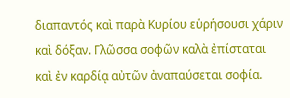διαπαντός καὶ παρὰ Κυρίου εὑρήσουσι χάριν καὶ δόξαν. Γλῶσσα σοφῶν καλὰ ἐπίσταται καὶ ἐν καρδίᾳ αὐτῶν ἀναπαύσεται σοφία.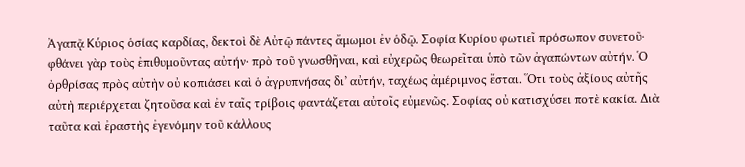Ἀγαπᾷ Κύριος ὁσίας καρδίας, δεκτοὶ δὲ Αὐτῷ πάντες ἄμωμοι ἐν ὁδῷ. Σοφία Κυρίου φωτιεῖ πρόσωπον συνετοῦ· φθάνει γὰρ τοὺς ἐπιθυμοῦντας αὐτήν· πρὸ τοῦ γνωσθῆναι, καὶ εὐχερῶς θεωρεῖται ὑπὸ τῶν ἀγαπώντων αὐτήν. Ὁ ὀρθρίσας πρὸς αὐτὴν οὐ κοπιάσει καὶ ὁ ἀγρυπνήσας δι’ αὐτήν, ταχέως ἀμέριμνος ἔσται. Ὅτι τοὺς ἀξίους αὐτῆς αὐτὴ περιέρχεται ζητοῦσα καὶ ἐν ταῖς τρίβοις φαντάζεται αὐτοῖς εὐμενῶς. Σοφίας οὐ κατισχύσει ποτὲ κακία. Διὰ ταῦτα καὶ ἐραστὴς ἐγενόμην τοῦ κάλλους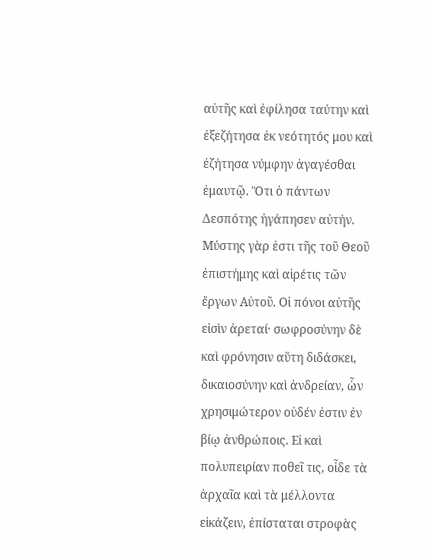αὐτῆς καὶ ἐφίλησα ταύτην καὶ ἐξεζήτησα ἐκ νεότητός μου καὶ ἐζήτησα νύμφην ἀγαγέσθαι ἐμαυτῷ. Ὅτι ὁ πάντων Δεσπότης ἠγάπησεν αὐτήν. Μύστης γὰρ ἐστι τῆς τοῦ Θεοῦ ἐπιστήμης καὶ αἱρέτις τῶν ἔργων Αὐτοῦ. Οἱ πόνοι αὐτῆς εἰσὶν ἀρεταί· σωφροσύνην δὲ καὶ φρόνησιν αὕτη διδάσκει, δικαιοσύνην καὶ ἀνδρείαν, ὧν χρησιμώτερον οὐδέν ἐστιν ἐν βίῳ ἀνθρώποις. Εἰ καὶ πολυπειρίαν ποθεῖ τις, οἶδε τὰ ἀρχαῖα καὶ τὰ μέλλοντα εἰκάζειν, ἐπίσταται στροφὰς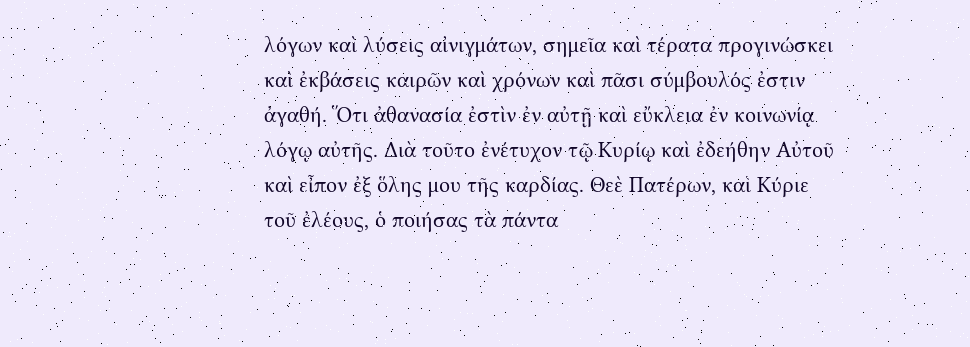λόγων καὶ λύσεις αἰνιγμάτων, σημεῖα καὶ τέρατα προγινώσκει καὶ ἐκβάσεις καιρῶν καὶ χρόνων καὶ πᾶσι σύμβουλός ἐστιν ἀγαθή. Ὅτι ἀθανασία ἐστὶν ἐν αὐτῇ καὶ εὔκλεια ἐν κοινωνίᾳ λόγῳ αὐτῆς. Διὰ τοῦτο ἐνέτυχον τῷ Κυρίῳ καὶ ἐδεήθην Αὐτοῦ καὶ εἶπον ἐξ ὅλης μου τῆς καρδίας. Θεὲ Πατέρων, καὶ Κύριε τοῦ ἐλέους, ὁ ποιήσας τὰ πάντα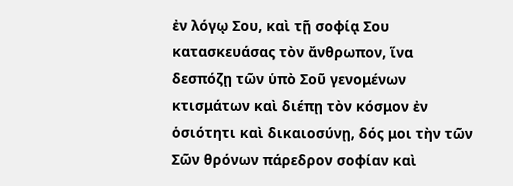ἐν λόγῳ Σου, καὶ τῇ σοφίᾳ Σου κατασκευάσας τὸν ἄνθρωπον, ἵνα δεσπόζῃ τῶν ὑπὸ Σοῦ γενομένων κτισμάτων καὶ διέπῃ τὸν κόσμον ἐν ὁσιότητι καὶ δικαιοσύνῃ, δός μοι τὴν τῶν Σῶν θρόνων πάρεδρον σοφίαν καὶ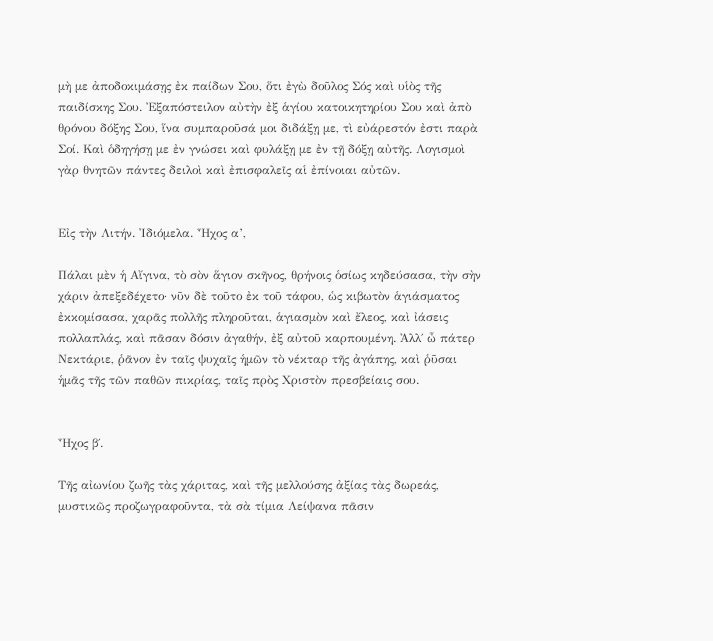μὴ με ἀποδοκιμάσῃς ἐκ παίδων Σου, ὅτι ἐγὼ δοῦλος Σός καὶ υἱὸς τῆς παιδίσκης Σου. Ἐξαπόστειλον αὐτὴν ἐξ ἁγίου κατοικητηρίου Σου καὶ ἀπὸ θρόνου δόξης Σου, ἵνα συμπαροῦσά μοι διδάξῃ με, τὶ εὐάρεστόν ἐστι παρὰ Σοί. Καὶ ὁδηγήσῃ με ἐν γνώσει καὶ φυλάξῃ με ἐν τῇ δόξῃ αὐτῆς. Λογισμοὶ γὰρ θνητῶν πάντες δειλοὶ καὶ ἐπισφαλεῖς αἱ ἐπίνοιαι αὐτῶν.


Εἰς τὴν Λιτήν. Ἰδιόμελα. Ἦχος α’,

Πάλαι μὲν ἡ Αἴγινα, τὸ σὸν ἅγιον σκῆνος, θρήνοις ὁσίως κηδεύσασα, τὴν σὴν χάριν ἀπεξεδέχετο· νῦν δὲ τοῦτο ἐκ τοῦ τάφου, ὡς κιβωτὸν ἁγιάσματος ἐκκομίσασα, χαρᾶς πολλῆς πληροῦται, ἁγιασμὸν καὶ ἔλεος, καὶ ἰάσεις πολλαπλάς, καὶ πᾶσαν δόσιν ἀγαθήν, ἐξ αὐτοῦ καρπουμένη. Ἀλλ΄ ὦ πάτερ Νεκτάριε, ῥᾶνον ἐν ταῖς ψυχαῖς ἡμῶν τὸ νέκταρ τῆς ἀγάπης, καὶ ῥῦσαι ἡμᾶς τῆς τῶν παθῶν πικρίας, ταῖς πρὸς Χριστὸν πρεσβείαις σου.


Ἦχος β΄.

Τῆς αἰωνίου ζωῆς τὰς χάριτας, καὶ τῆς μελλούσης ἀξίας τὰς δωρεάς, μυστικῶς προζωγραφοῦντα, τὰ σὰ τίμια Λείψανα πᾶσιν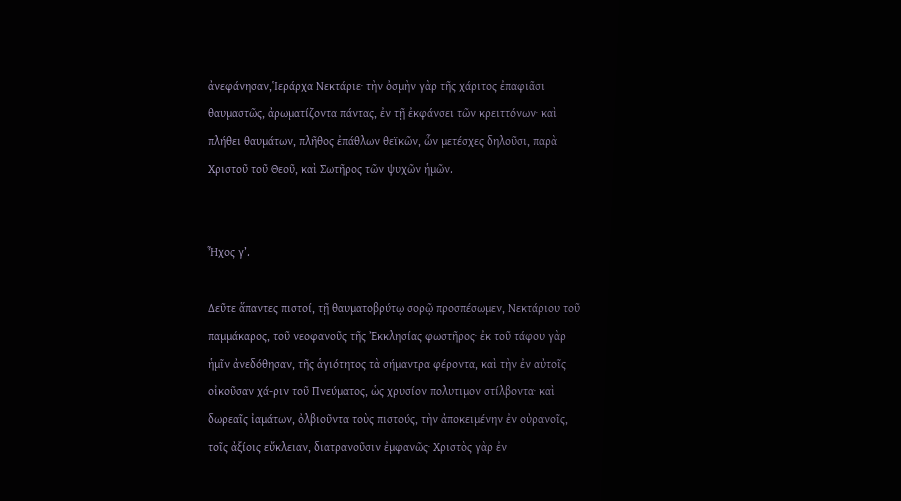ἀνεφάνησαν,Ἱεράρχα Νεκτάριε· τὴν ὀσμὴν γὰρ τῆς χάριτος ἐπαφιᾶσι θαυμαστῶς, ἀρωματίζοντα πάντας, ἐν τῇ ἐκφάνσει τῶν κρειττόνων· καὶ πλήθει θαυμάτων, πλῆθος ἐπάθλων θεϊκῶν, ὧν μετέσχες δηλοῦσι, παρὰ Χριστοῦ τοῦ Θεοῦ, καὶ Σωτῆρος τῶν ψυχῶν ἡμῶν.


Ἦχος γ’.

Δεῦτε ἅπαντες πιστοί, τῇ θαυματοβρύτῳ σορῷ προσπέσωμεν, Νεκτάριου τοῦ παμμάκαρος, τοῦ νεοφανοῦς τῆς Ἐκκλησίας φωστῆρος· ἐκ τοῦ τάφου γὰρ ἡμῖν ἀνεδόθησαν, τῆς ἁγιότητος τὰ σήμαντρα φέροντα, καὶ τὴν ἐν αὐτοῖς οἰκοῦσαν χά-ριν τοῦ Πνεύματος, ὡς χρυσίον πολυτιμον στίλβοντα· καὶ δωρεαῖς ἰαμάτων, ὀλβιοῦντα τοὺς πιστούς, τὴν ἀποκειμένην ἐν οὐρανοῖς, τοῖς ἀξίοις εὔκλειαν, διατρανοῦσιν ἐμφανῶς· Χριστὸς γὰρ ἐν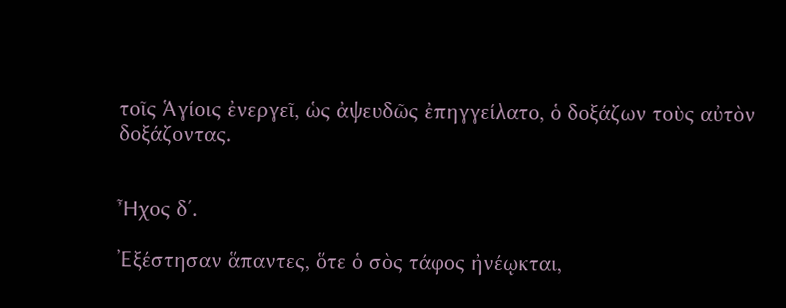τοῖς Ἁγίοις ἐνεργεῖ, ὡς ἀψευδῶς ἐπηγγείλατο, ὁ δοξάζων τοὺς αὐτὸν δοξάζοντας.


Ἦχος δ΄.

Ἐξέστησαν ἅπαντες, ὅτε ὁ σὸς τάφος ἠνέῳκται,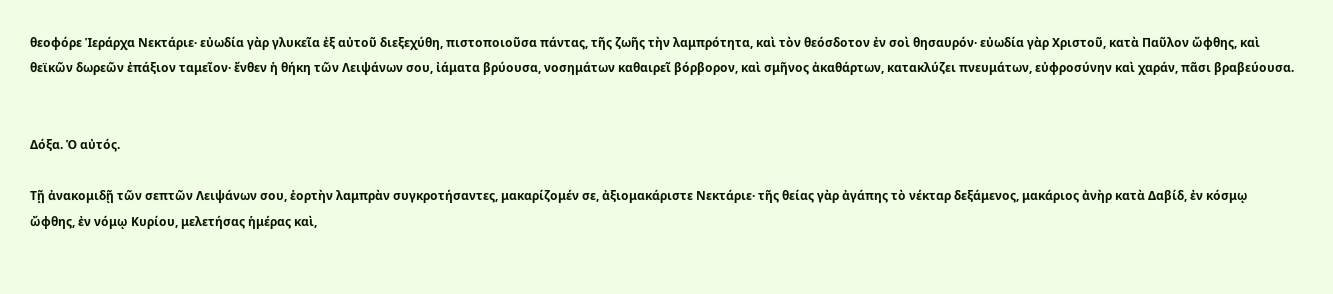θεοφόρε Ἱεράρχα Νεκτάριε· εὐωδία γὰρ γλυκεῖα ἐξ αὐτοῦ διεξεχύθη, πιστοποιοῦσα πάντας, τῆς ζωῆς τὴν λαμπρότητα, καὶ τὸν θεόσδοτον ἐν σοὶ θησαυρόν· εὐωδία γὰρ Χριστοῦ, κατὰ Παῦλον ὤφθης, καὶ θεϊκῶν δωρεῶν ἐπάξιον ταμεῖον· ἔνθεν ἡ θήκη τῶν Λειψάνων σου, ἰάματα βρύουσα, νοσημάτων καθαιρεῖ βόρβορον, καὶ σμῆνος ἀκαθάρτων, κατακλύζει πνευμάτων, εὐφροσύνην καὶ χαράν, πᾶσι βραβεύουσα.


Δόξα. Ὁ αὐτός.

Τῇ ἀνακομιδῇ τῶν σεπτῶν Λειψάνων σου, ἑορτὴν λαμπρὰν συγκροτήσαντες, μακαρίζομέν σε, ἀξιομακάριστε Νεκτάριε· τῆς θείας γὰρ ἀγάπης τὸ νέκταρ δεξάμενος, μακάριος ἀνὴρ κατὰ Δαβίδ, ἐν κόσμῳ ὤφθης, ἐν νόμῳ Κυρίου, μελετήσας ἡμέρας καὶ,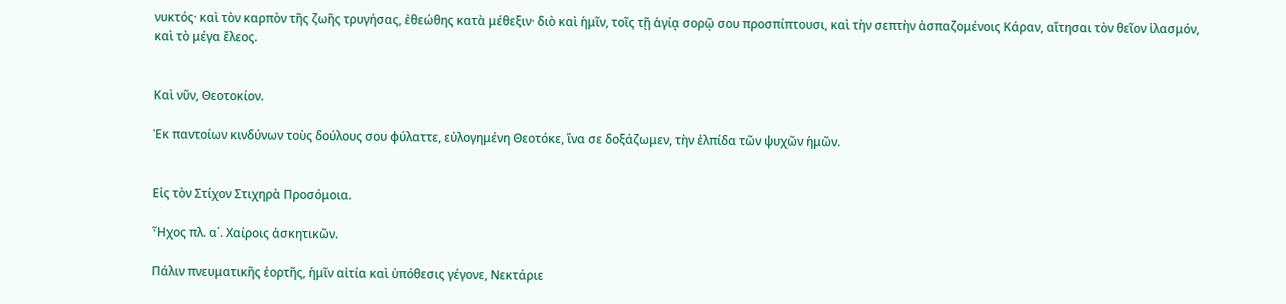νυκτός· καὶ τὸν καρπὸν τῆς ζωῆς τρυγήσας, ἐθεώθης κατὰ μέθεξιν· διὸ καὶ ἡμῖν, τοῖς τῇ ἁγίᾳ σορῷ σου προσπίπτουσι, καὶ τὴν σεπτὴν ἀσπαζομένοις Κάραν, αἴτησαι τὸν θεῖον ἱλασμόν, καὶ τὸ μέγα ἔλεος.


Καὶ νῦν, Θεοτοκίον.

Ἐκ παντοίων κινδύνων τοὺς δούλους σου φύλαττε, εὐλογημένη Θεοτόκε, ἵνα σε δοξάζωμεν, τὴν ἐλπίδα τῶν ψυχῶν ἡμῶν.


Εἰς τὸν Στίχον Στιχηρὰ Προσόμοια.

Ἦχος πλ. α΄. Χαίροις ἀσκητικῶν.

Πάλιν πνευματικῆς ἑορτῆς, ἡμῖν αἰτία καὶ ὑπόθεσις γέγονε, Νεκτάριε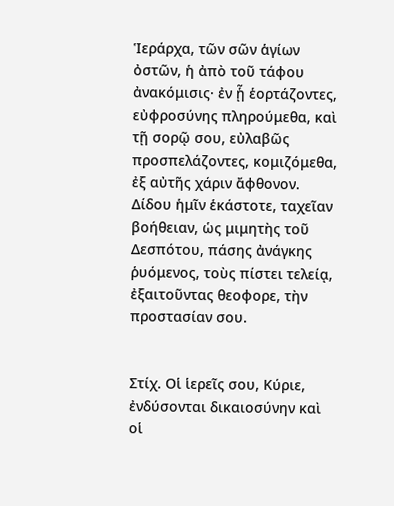Ἱεράρχα, τῶν σῶν ἁγίων ὀστῶν, ἡ ἀπὸ τοῦ τάφου ἀνακόμισις· ἐν ᾗ ἑορτάζοντες, εὐφροσύνης πληρούμεθα, καὶ τῇ σορῷ σου, εὐλαβῶς προσπελάζοντες, κομιζόμεθα, ἐξ αὐτῆς χάριν ἄφθονον. Δίδου ἡμῖν ἑκάστοτε, ταχεῖαν βοήθειαν, ὡς μιμητὴς τοῦ Δεσπότου, πάσης ἀνάγκης ῥυόμενος, τοὺς πίστει τελείᾳ, ἐξαιτοῦντας θεοφορε, τὴν προστασίαν σου.


Στίχ. Οἱ ἱερεῖς σου, Κύριε, ἐνδύσονται δικαιοσύνην καὶ οἱ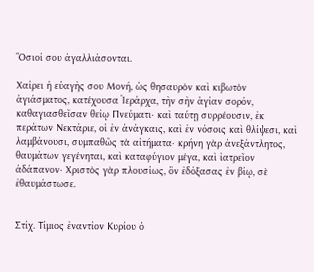Ὅσιοί σου ἀγαλλιάσονται.

Χαίρει ἡ εὐαγὴς σου Μονή, ὡς θησαυρὸν καὶ κιβωτὸν ἁγιάσματος, κατέχουσα Ἱεράρχα, τὴν σὴν ἁγίαν σορόν, καθαγιασθεῖσαν θείῳ Πνεύματι· καὶ ταύτῃ συρρέουσιν, ἐκ περάτων Νεκτάριε, οἱ ἐν ἀνάγκαις, καὶ ἐν νόσοις καὶ θλίψεσι, καὶ λαμβάνουσι, συμπαθῶς τὰ αἰτήματα· κρήνη γὰρ ἀνεξάντλητος, θαυμάτων γεγένηται, καὶ καταφύγιον μέγα, καὶ ἰατρεῖον ἀδάπανον· Χριστὸς γὰρ πλουσίως, ὃν ἐδόξασας ἐν βίῳ, σὲ ἐθαυμάστωσε.


Στίχ. Τίμιος ἐναντίον Κυρίου ὁ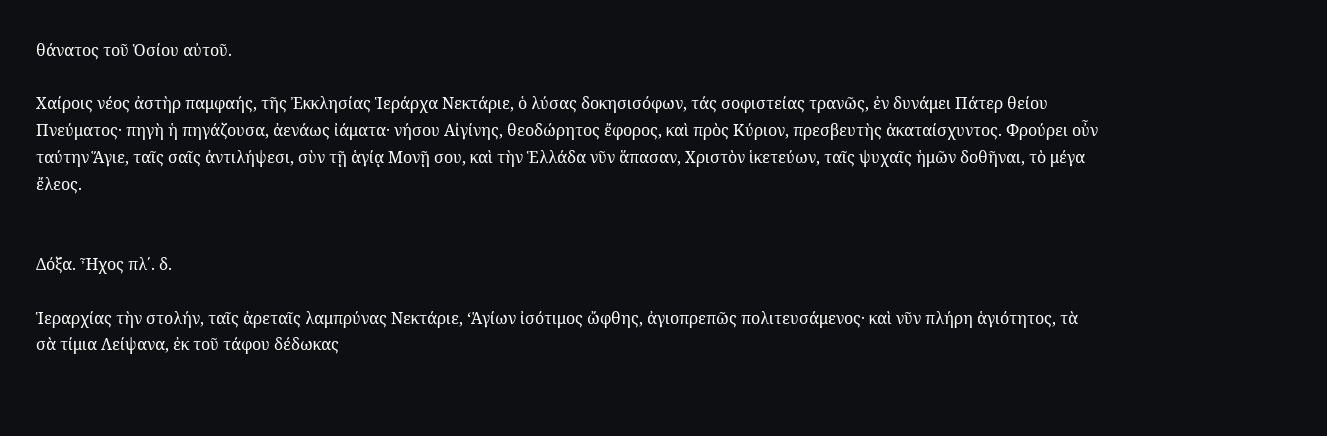θάνατος τοῦ Ὁσίου αὐτοῦ.

Χαίροις νέος ἀστὴρ παμφαής, τῆς Ἐκκλησίας Ἱεράρχα Νεκτάριε, ὁ λύσας δοκησισόφων, τάς σοφιστείας τρανῶς, ἐν δυνάμει Πάτερ θείου Πνεύματος· πηγὴ ἡ πηγάζουσα, ἀενάως ἰάματα· νήσου Αἰγίνης, θεοδώρητος ἔφορος, καὶ πρὸς Κύριον, πρεσβευτὴς ἀκαταίσχυντος. Φρούρει οὖν ταύτην Ἅγιε, ταῖς σαῖς ἀντιλήψεσι, σὺν τῇ ἁγίᾳ Μονῇ σου, καὶ τὴν Ἑλλάδα νῦν ἅπασαν, Χριστὸν ἱκετεύων, ταῖς ψυχαῖς ἡμῶν δοθῆναι, τὸ μέγα ἔλεος.


Δόξα. Ἦχος πλ΄. δ.

Ἱεραρχίας τὴν στολήν, ταῖς ἀρεταῖς λαμπρύνας Νεκτάριε, ‘Ἁγίων ἰσότιμος ὤφθης, ἀγιοπρεπῶς πολιτευσάμενος· καὶ νῦν πλήρη ἁγιότητος, τὰ σὰ τίμια Λείψανα, ἐκ τοῦ τάφου δέδωκας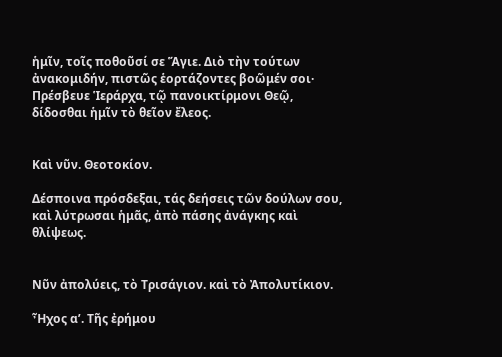ἡμῖν, τοῖς ποθοῦσί σε Ἅγιε. Διὸ τὴν τούτων ἀνακομιδήν, πιστῶς ἑορτάζοντες βοῶμέν σοι· Πρέσβευε Ἱεράρχα, τῷ πανοικτίρμονι Θεῷ, δίδοσθαι ἡμῖν τὸ θεῖον ἔλεος.


Καὶ νῦν. Θεοτοκίον.

Δέσποινα πρόσδεξαι, τάς δεήσεις τῶν δούλων σου, καὶ λύτρωσαι ἡμᾶς, ἀπὸ πάσης ἀνάγκης καὶ θλίψεως.


Νῦν ἀπολύεις, τὸ Τρισάγιον. καὶ τὸ Ἀπολυτίκιον.

Ἦχος α’. Τῆς ἐρήμου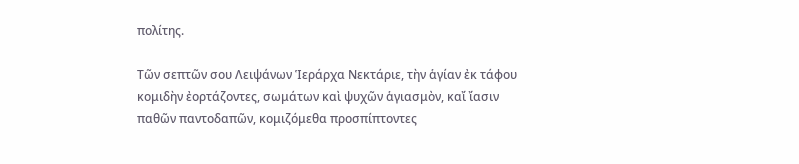πολίτης.

Τῶν σεπτῶν σου Λειψάνων Ἱεράρχα Νεκτάριε, τὴν ἁγίαν ἐκ τάφου κομιδὴν ἐορτάζοντες, σωμάτων καὶ ψυχῶν ἁγιασμὸν, καἴ ἴασιν παθῶν παντοδαπῶν, κομιζόμεθα προσπίπτοντες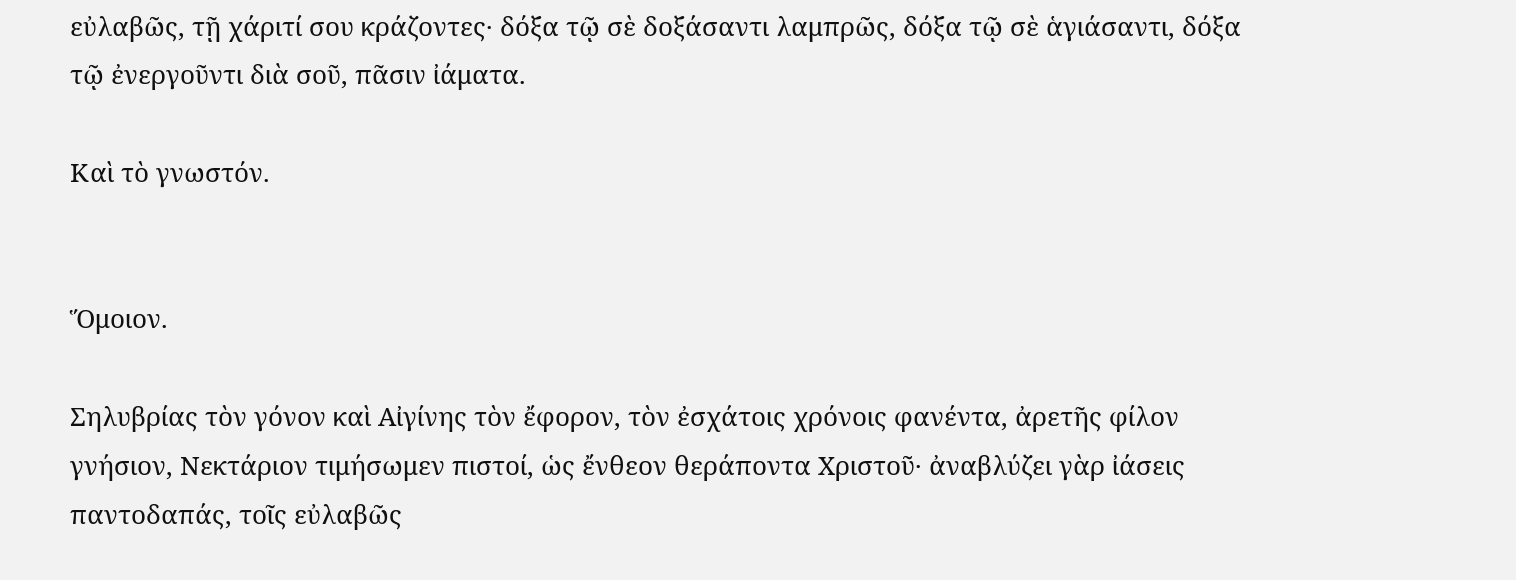εὐλαβῶς, τῇ χάριτί σου κράζοντες· δόξα τῷ σὲ δοξάσαντι λαμπρῶς, δόξα τῷ σὲ ἁγιάσαντι, δόξα τῷ ἐνεργοῦντι διὰ σοῦ, πᾶσιν ἰάματα.

Καὶ τὸ γνωστόν.


Ὅμοιον.

Σηλυβρίας τὸν γόνον καὶ Αἰγίνης τὸν ἔφορον, τὸν ἐσχάτοις χρόνοις φανέντα, ἀρετῆς φίλον γνήσιον, Νεκτάριον τιμήσωμεν πιστοί, ὡς ἔνθεον θεράποντα Χριστοῦ· ἀναβλύζει γὰρ ἰάσεις παντοδαπάς, τοῖς εὐλαβῶς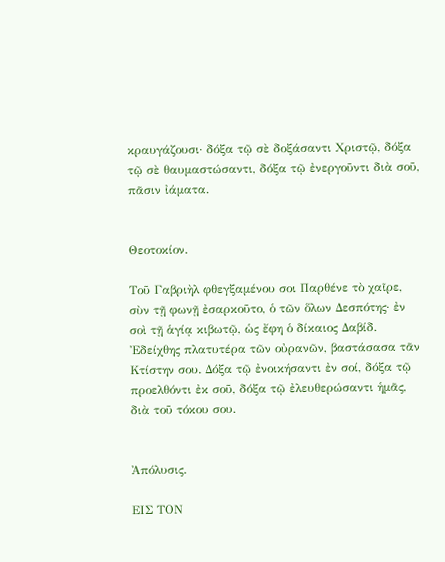κραυγάζουσι· δόξα τῷ σὲ δοξάσαντι Χριστῷ, δόξα τῷ σὲ θαυμαστώσαντι, δόξα τῷ ἐνεργοῦντι διὰ σοῦ, πᾶσιν ἰάματα.


Θεοτοκίον.

Τοῦ Γαβριὴλ φθεγξαμένου σοι Παρθένε τὸ χαῖρε, σὺν τῇ φωνῇ ἐσαρκοῦτο, ὁ τῶν ὅλων Δεσπότης· ἐν σοὶ τῇ ἁγίᾳ κιβωτῷ, ὡς ἔφη ὁ δίκαιος Δαβίδ. Ἐδείχθης πλατυτέρα τῶν οὐρανῶν, βαστάσασα τᾶν Κτίστην σου. Δόξα τῷ ἐνοικήσαντι ἐν σοί, δόξα τῷ προελθόντι ἐκ σοῦ, δόξα τῷ ἐλευθερώσαντι ἡμᾶς, διὰ τοῦ τόκου σου.


Ἀπόλυσις.

ΕΙΣ ΤΟΝ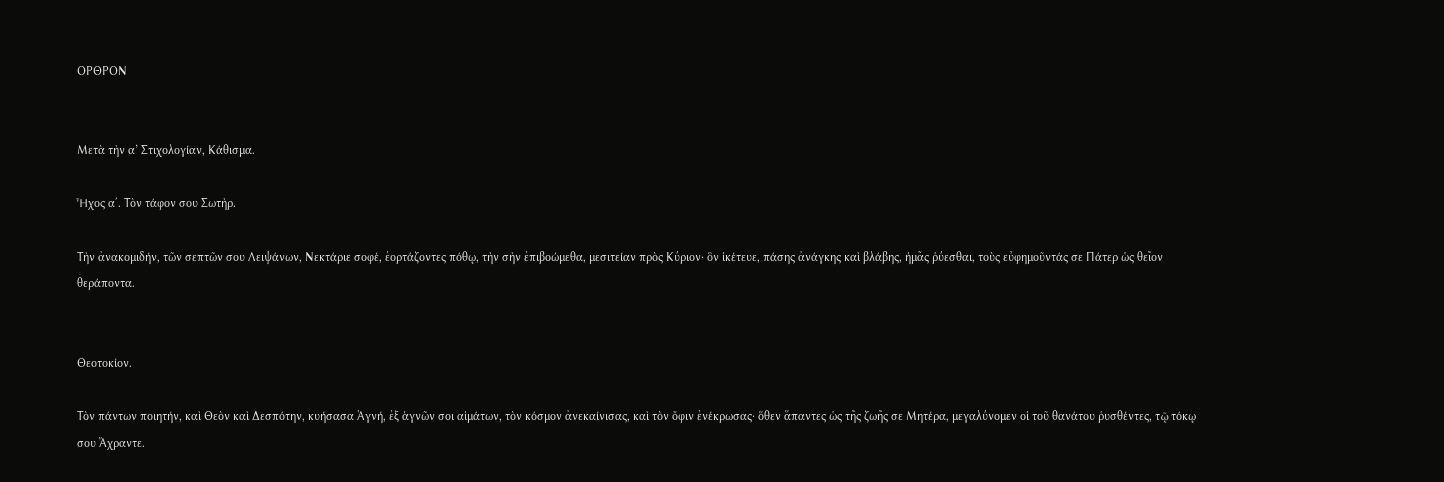ΟΡΘΡΟΝ


Μετὰ τὴν α’ Στιχολογίαν, Κάθισμα.

Ἦχος α΄. Τὸν τάφον σου Σωτὴρ.

Τὴν ἀνακομιδήν, τῶν σεπτῶν σου Λειψάνων, Νεκτάριε σοφέ, ἐορτάζοντες πόθῳ, τὴν σὴν ἐπιβοώμεθα, μεσιτείαν πρὸς Κύριον· ὃν ἱκέτευε, πάσης ἀνάγκης καὶ βλάβης, ἡμᾶς ῥύεσθαι, τοὺς εὐφημοῦντάς σε Πάτερ ὡς θεῖον θεράποντα.


Θεοτοκίον.

Τὸν πάντων ποιητήν, καὶ Θεὸν καὶ Δεσπότην, κυήσασα Ἁγνή, ἐξ ἁγνῶν σοι αἱμάτων, τὸν κόσμον ἀνεκαίνισας, καὶ τὸν ὄφιν ἐνέκρωσας· ὅθεν ἅπαντες ὡς τῆς ζωῆς σε Μητέρα, μεγαλύνομεν οἱ τοῦ θανάτου ῥυσθέντες, τῷ τόκῳ σου Ἄχραντε.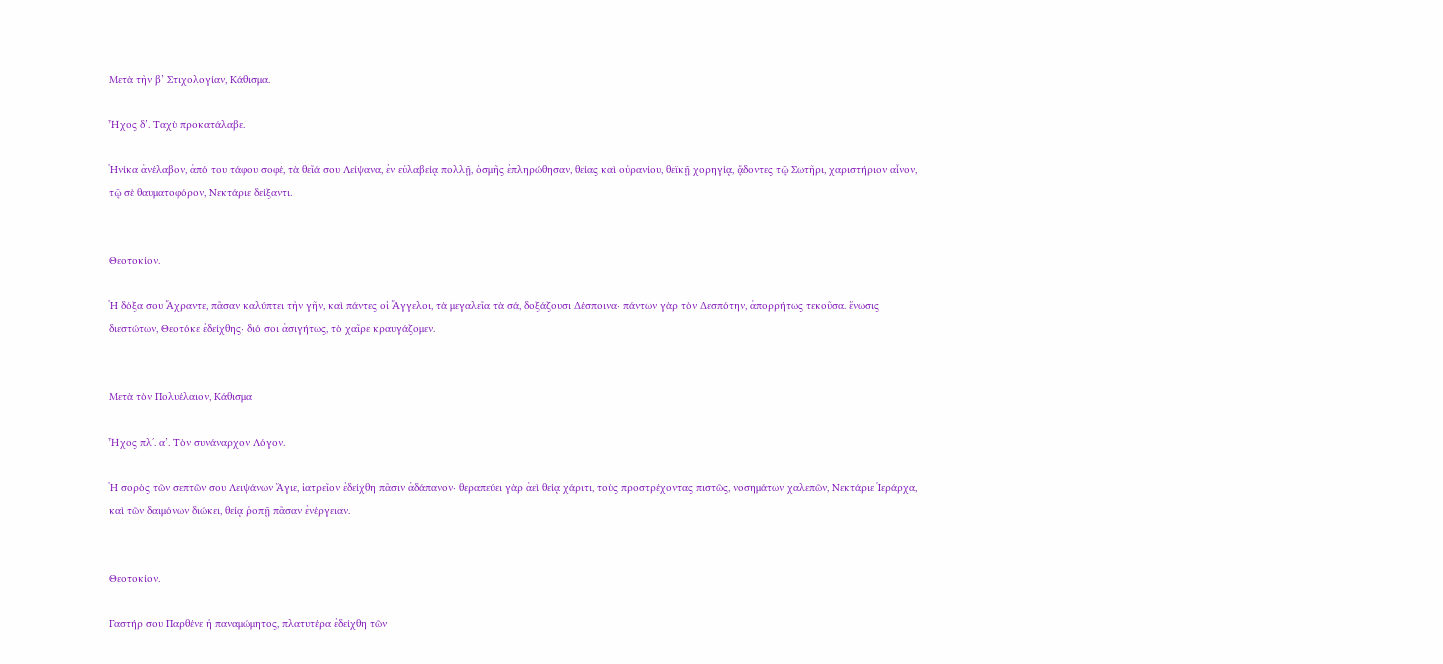Μετὰ τὴν β’ Στιχολογίαν, Κάθισμα.

Ἦχος δ’. Ταχὺ προκατάλαβε.

Ἡνίκα ἀνέλαβον, ἀπό του τάφου σοφέ, τὰ θεῖά σου Λείψανα, ἐν εὐλαβείᾳ πολλῇ, ὀσμῆς ἐπληρώθησαν, θείας καὶ οὐρανίου, θεϊκῇ χορηγίᾳ, ᾄδοντες τῷ Σωτῆρι, χαριστήριον αἶνον, τῷ σὲ θαυματοφόρον, Νεκτάριε δείξαντι.


Θεοτοκίον.

Ἡ δόξα σου Ἄχραντε, πᾶσαν καλύπτει τὴν γῆν, καὶ πάντες οἱ Ἄγγελοι, τὰ μεγαλεῖα τὰ σά, δοξάζουσι Δέσποινα· πάντων γὰρ τὸν Δεσπότην, ἀπορρήτως τεκοῦσα. ἕνωσις διεστώτων, Θεοτόκε ἐδείχθης· διό σοι ἀσιγήτως, τὸ χαῖρε κραυγάζομεν.


Μετὰ τὸν Πολυέλαιον, Κάθισμα

Ἦχος πλ΄. α’. Τὸν συνάναρχον Λόγον.

Ἡ σορὸς τῶν σεπτῶν σου Λειψάνων Ἅγιε, ἰατρεῖον ἐδείχθη πᾶσιν ἀδάπανον· θεραπεύει γὰρ ἀεὶ θείᾳ χάριτι, τοὺς προστρέχοντας πιστῶς, νοσημάτων χαλεπῶν, Νεκτάριε Ἱεράρχα, καὶ τῶν δαιμόνων διώκει, θείᾳ ῥοπῇ πᾶσαν ἐνέργειαν.


Θεοτοκίον.

Γαστήρ σου Παρθένε ἡ παναμώμητος, πλατυτέρα ἐδείχθη τῶν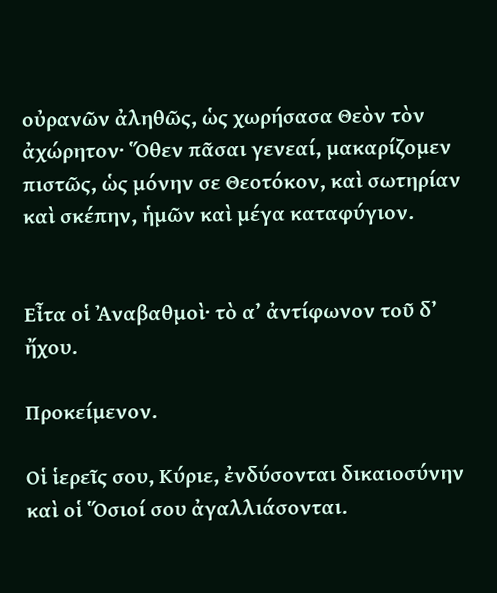οὐρανῶν ἀληθῶς, ὡς χωρήσασα Θεὸν τὸν ἀχώρητον· Ὅθεν πᾶσαι γενεαί, μακαρίζομεν πιστῶς, ὡς μόνην σε Θεοτόκον, καὶ σωτηρίαν καὶ σκέπην, ἡμῶν καὶ μέγα καταφύγιον.


Εἶτα οἱ Ἀναβαθμοὶ· τὸ α’ ἀντίφωνον τοῦ δ’ ἤχου.

Προκείμενον.

Οἱ ἱερεῖς σου, Κύριε, ἐνδύσονται δικαιοσύνην καὶ οἱ Ὅσιοί σου ἀγαλλιάσονται.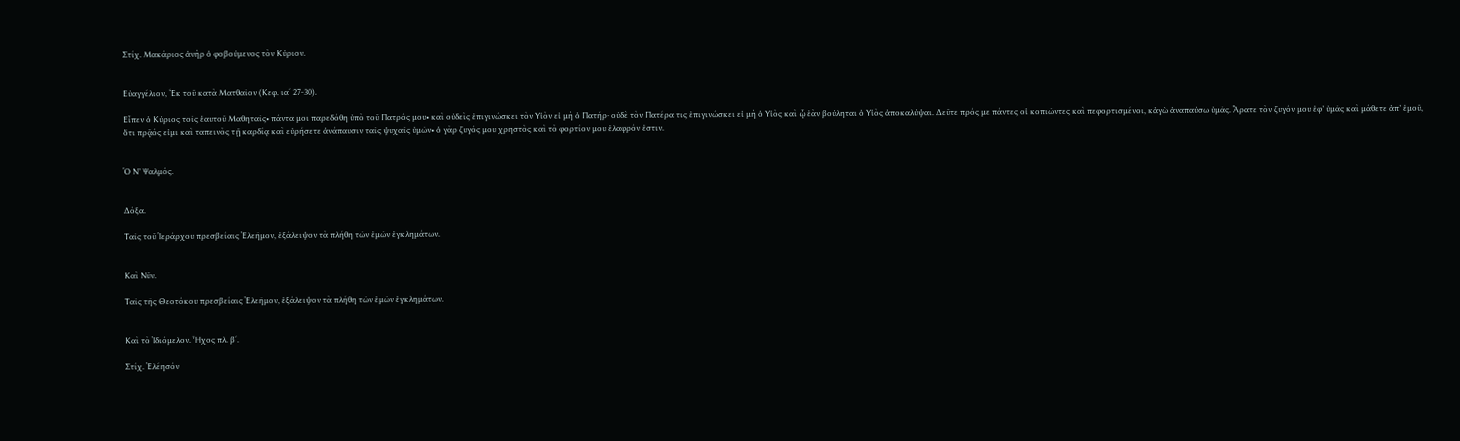Στίχ. Μακάριος ἀνὴρ ὁ φοβούμενος τὸν Κύριον.


Εὐαγγέλιον, ‘Εκ τοῦ κατὰ Ματθαῖον (Κεφ. ια΄ 27-30).

Εἶπεν ὁ Κύριος τοῖς ἑαυτοῦ Μαθηταῖς• πάντα μοι παρεδόθη ὑπὸ τοῦ Πατρός μου• καὶ οὐδεὶς ἐπιγινώσκει τὸν Υἱὸν εἰ μὴ ὁ Πατήρ· οὐδὲ τὸν Πατέρα τις ἐπιγινώσκει εἰ μὴ ὁ Υἱὸς καὶ ᾧ ἐὰν βούληται ὁ Υἱὸς ἀποκαλύψαι. Δεῦτε πρός με πάντες οἱ κοπιῶντες καὶ πεφορτισμένοι, κἀγὼ ἀναπαύσω ὑμᾶς. Ἄρατε τὸν ζυγόν μου ἐφ’ ὑμᾶς καὶ μάθετε ἀπ’ ἐμοῦ, ὅτι πρᾷός εἰμι καὶ ταπεινὸς τῇ καρδίᾳ καὶ εὑρήσετε ἀνάπαυσιν ταῖς ψυχαῖς ὑμῶν• ὁ γὰρ ζυγός μου χρηστὸς καὶ τὸ φορτίον μου ἐλαφρόν ἐστιν.


Ὁ Ν’ Ψαλμός.


Δόξα.

Ταῖς τοῦ Ἱεράρχου πρεσβείαις Ἐλεῆμον, ἐξάλειψον τὰ πλήθη τῶν ἐμῶν ἐγκλημάτων.


Καὶ Νῦν.

Ταῖς τῆς Θεοτόκου πρεσβείαις Ἐλεῆμον, ἐξάλειψον τὰ πλήθη τῶν ἐμῶν ἐγκλημάτων.


Καὶ τὸ Ἰδιόμελον. Ἦχος πλ. β΄.

Στίχ. Ἐλέησόν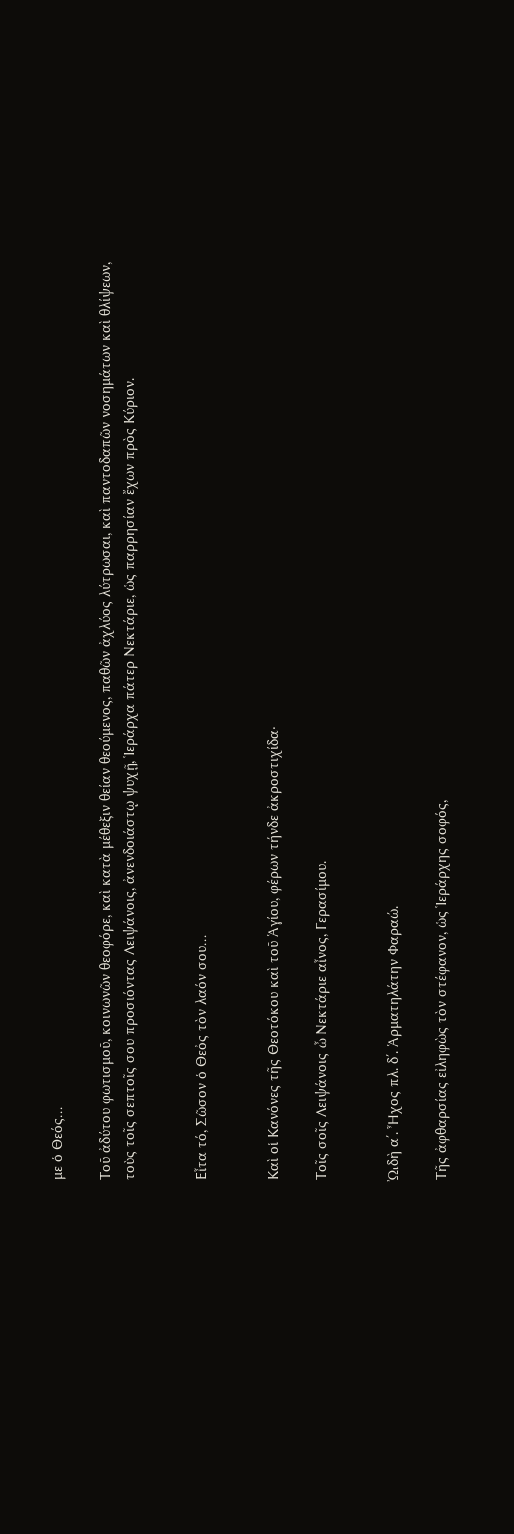με ὁ Θεός…

Τοῦ ἀδύτου φωτισμοῦ, κοινωνῶν θεοφόρε, καὶ κατὰ μέθεξιν θείαν θεούμενος, παθῶν ἀχλύος λύτρωσαι, καὶ παντοδαπῶν νοσημάτων καὶ θλίψεων, τοὺς τοῖς σεπτοῖς σου προσιόντας Λειψάνοις, ἀνενδοιάστῳ ψυχῇ, Ἱεράρχα πάτερ Νεκτάριε, ὡς παρρησίαν ἔχων πρὸς Κύριον.


Εἶτα τό, Σῶσον ὁ Θεὀς τὸν λαόν σου…


Καὶ οἱ Κανόνες τῆς Θεοτόκου καὶ τοῦ Ἁγίου, φέρων τήνδε ἀκροστιχίδα·

Τοῖς σοῖς Λειψάνοις ὦ Νεκτάριε αἶνος, Γερασίμου.


ᾨδὴ α΄. Ἦχος πλ. δ΄. Ἁρματηλάτην Φαραώ.

Τῆς ἀφθαρσίας εἰληφὼς τὸν στέφανον, ὡς Ἱεράρχης σοφός,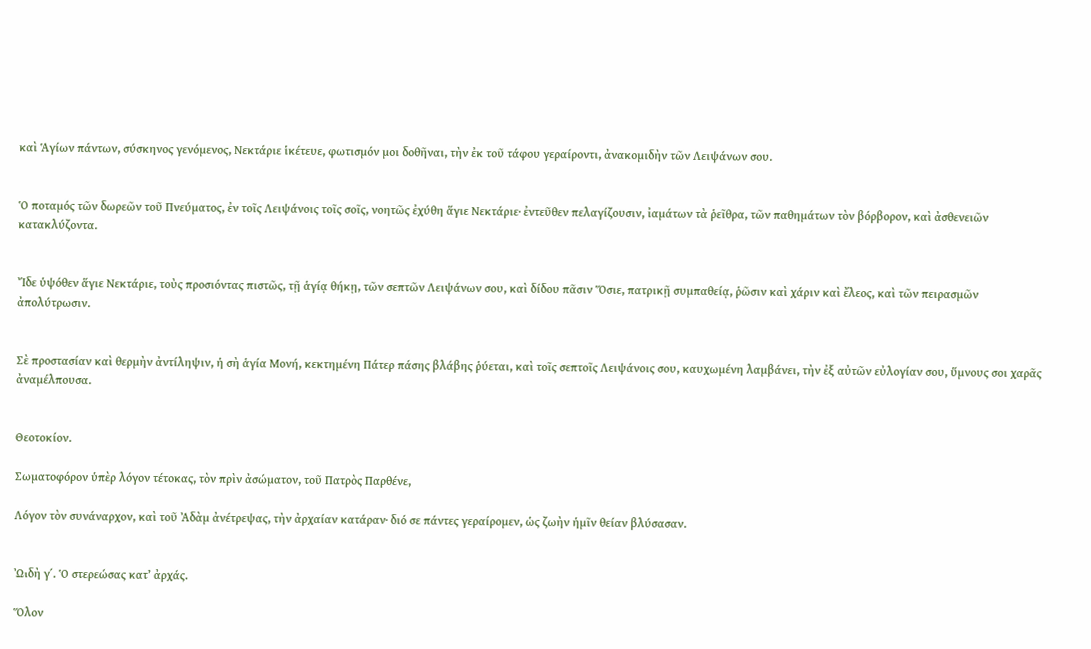καὶ Ἁγίων πάντων, σύσκηνος γενόμενος, Νεκτάριε ἱκέτευε, φωτισμόν μοι δοθῆναι, τὴν ἐκ τοῦ τάφου γεραίροντι, ἀνακομιδὴν τῶν Λειψάνων σου.


Ὁ ποταμός τῶν δωρεῶν τοῦ Πνεύματος, ἐν τοῖς Λειψάνοις τοῖς σοῖς, νοητῶς ἐχύθη ἅγιε Νεκτάριε· ἐντεῦθεν πελαγίζουσιν, ἰαμάτων τὰ ῥεῖθρα, τῶν παθημάτων τὸν βόρβορον, καὶ ἀσθενειῶν κατακλύζοντα.


Ἴδε ὑψόθεν ἅγιε Νεκτάριε, τοὺς προσιόντας πιστῶς, τῇ ἁγίᾳ θήκῃ, τῶν σεπτῶν Λειψάνων σου, καὶ δίδου πᾶσιν Ὅσιε, πατρικῇ συμπαθείᾳ, ῥῶσιν καὶ χάριν καὶ ἔλεος, καὶ τῶν πειρασμῶν ἀπολύτρωσιν.


Σὲ προστασίαν καὶ θερμὴν ἀντίληψιν, ἡ σὴ ἁγία Μονή, κεκτημένη Πάτερ πάσης βλάβης ῥύεται, καὶ τοῖς σεπτοῖς Λειψάνοις σου, καυχωμένη λαμβάνει, τὴν ἐξ αὐτῶν εὐλογίαν σου, ὕμνους σοι χαρᾶς ἀναμέλπουσα.


Θεοτοκίον.

Σωματοφόρον ὑπὲρ λόγον τέτοκας, τὸν πρὶν ἀσώματον, τοῦ Πατρὸς Παρθένε,

Λόγον τὸν συνάναρχον, καὶ τοῦ Ἀδὰμ ἀνέτρεψας, τὴν ἀρχαίαν κατάραν· διό σε πάντες γεραίρομεν, ὡς ζωὴν ἡμῖν θείαν βλύσασαν.


ᾨδὴ γ΄. Ὁ στερεώσας κατ’ ἀρχάς.

Ὅλον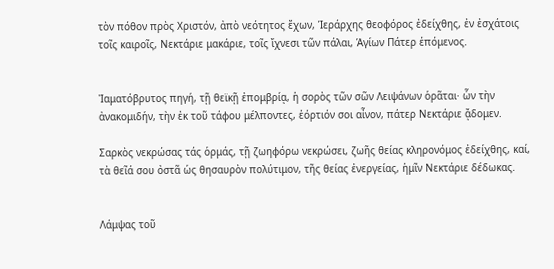τὸν πόθον πρὸς Χριστόν, ἀπὸ νεότητος ἔχων, Ἱεράρχης θεοφόρος ἐδείχθης, ἐν ἐσχάτοις τοῖς καιροῖς, Νεκτάριε μακάριε, τοῖς ἴχνεσι τῶν πάλαι, Ἁγίων Πάτερ ἑπόμενος.


Ἰαματόβρυτος πηγή, τῇ θεϊκῇ ἐπομβρίᾳ, ἡ σορὸς τῶν σῶν Λειψάνων ὁρᾶται· ὧν τὴν ἀνακομιδήν, τὴν ἐκ τοῦ τάφου μέλποντες, ἑόρτιόν σοι αἶνον, πάτερ Νεκτάριε ᾄδομεν.

Σαρκὸς νεκρώσας τάς ὁρμάς, τῇ ζωηφόρω νεκρώσει, ζωῆς θείας κληρονόμος ἐδείχθης, καί, τὰ θεῖά σου ὀστᾶ ὡς θησαυρὸν πολύτιμον, τῆς θείας ἐνεργείας, ἡμῖν Νεκτάριε δέδωκας.


Λάμψας τοῦ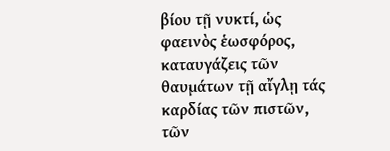βίου τῇ νυκτί, ὡς φαεινὸς ἑωσφόρος, καταυγάζεις τῶν θαυμάτων τῇ αἴγλῃ τάς καρδίας τῶν πιστῶν, τῶν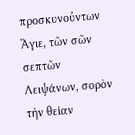προσκυνούντων Ἅγιε, τῶν σῶν σεπτῶν Λειψάνων, σορὸν τὴν θείαν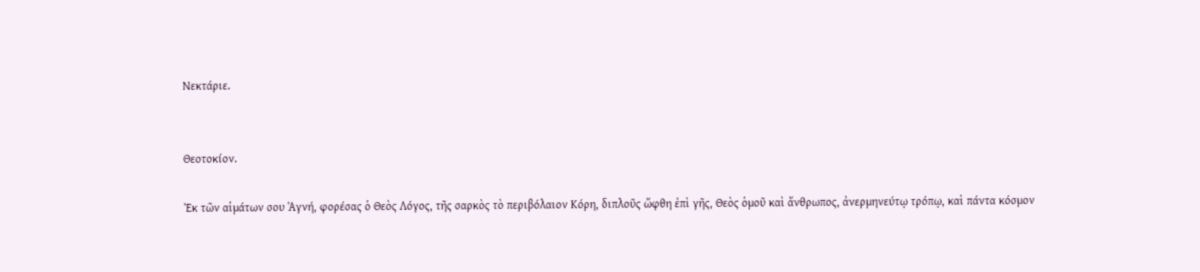Νεκτάριε.


Θεοτοκίον.

Ἐκ τῶν αἱμάτων σου Ἁγνή, φορέσας ὁ Θεὸς Λόγος, τῆς σαρκὸς τὸ περιβόλαιον Κόρη, διπλοῦς ὤφθη ἐπὶ γῆς, Θεὸς ὁμοῦ καὶ ἄνθρωπος, ἀνερμηνεύτῳ τρόπῳ, καὶ πάντα κόσμον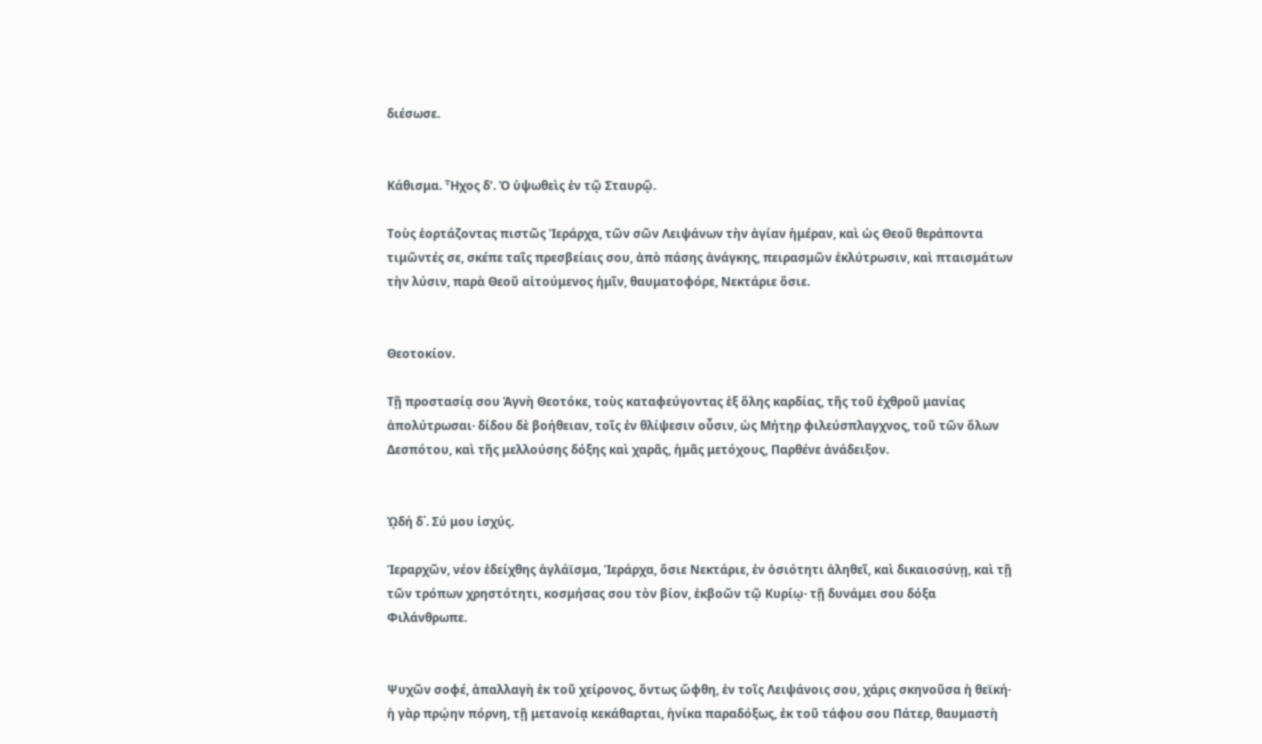διέσωσε.


Κάθισμα. Ἦχος δ’. Ὁ ὑψωθεὶς ἐν τῷ Σταυρῷ.

Τοὺς ἑορτάζοντας πιστῶς Ἱεράρχα, τῶν σῶν Λειψάνων τὴν ἁγίαν ἡμέραν, καὶ ὡς Θεοῦ θεράποντα τιμῶντές σε, σκέπε ταῖς πρεσβείαις σου, ἀπὸ πάσης ἀνάγκης, πειρασμῶν ἐκλύτρωσιν, καὶ πταισμάτων τὴν λύσιν, παρὰ Θεοῦ αἰτούμενος ἡμῖν, θαυματοφόρε, Νεκτάριε ὅσιε.


Θεοτοκίον.

Τῇ προστασίᾳ σου Ἁγνὴ Θεοτόκε, τοὺς καταφεύγοντας ἐξ ὅλης καρδίας, τῆς τοῦ ἐχθροῦ μανίας ἀπολύτρωσαι· δίδου δὲ βοήθειαν, τοῖς ἐν θλίψεσιν οὖσιν, ὡς Μήτηρ φιλεύσπλαγχνος, τοῦ τῶν ὅλων Δεσπότου, καὶ τῆς μελλούσης δόξης καὶ χαρᾶς, ἡμᾶς μετόχους, Παρθένε ἀνάδειξον.


ᾨδή δ΄. Σύ μου ἰσχύς.

Ἱεραρχῶν, νέον ἐδείχθης ἀγλάϊσμα, Ἱεράρχα, ὅσιε Νεκτάριε, ἐν ὁσιότητι ἀληθεῖ, καὶ δικαιοσύνῃ, καὶ τῇ τῶν τρόπων χρηστότητι, κοσμήσας σου τὸν βίον, ἐκβοῶν τῷ Κυρίῳ· τῇ δυνάμει σου δόξα Φιλάνθρωπε.


Ψυχῶν σοφέ, ἀπαλλαγὴ ἐκ τοῦ χείρονος, ὄντως ὤφθη, ἐν τοῖς Λειψάνοις σου, χάρις σκηνοῦσα ἡ θεϊκή· ἡ γὰρ πρῴην πόρνη, τῇ μετανοίᾳ κεκάθαρται, ἡνίκα παραδόξως, ἐκ τοῦ τάφου σου Πάτερ, θαυμαστὴ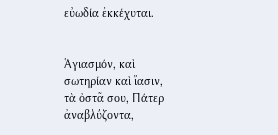εὐωδία ἐκκέχυται.


Ἁγιασμόν, καὶ σωτηρίαν καὶ ἴασιν, τὰ ὀστᾶ σου, Πάτερ ἀναβλύζοντα,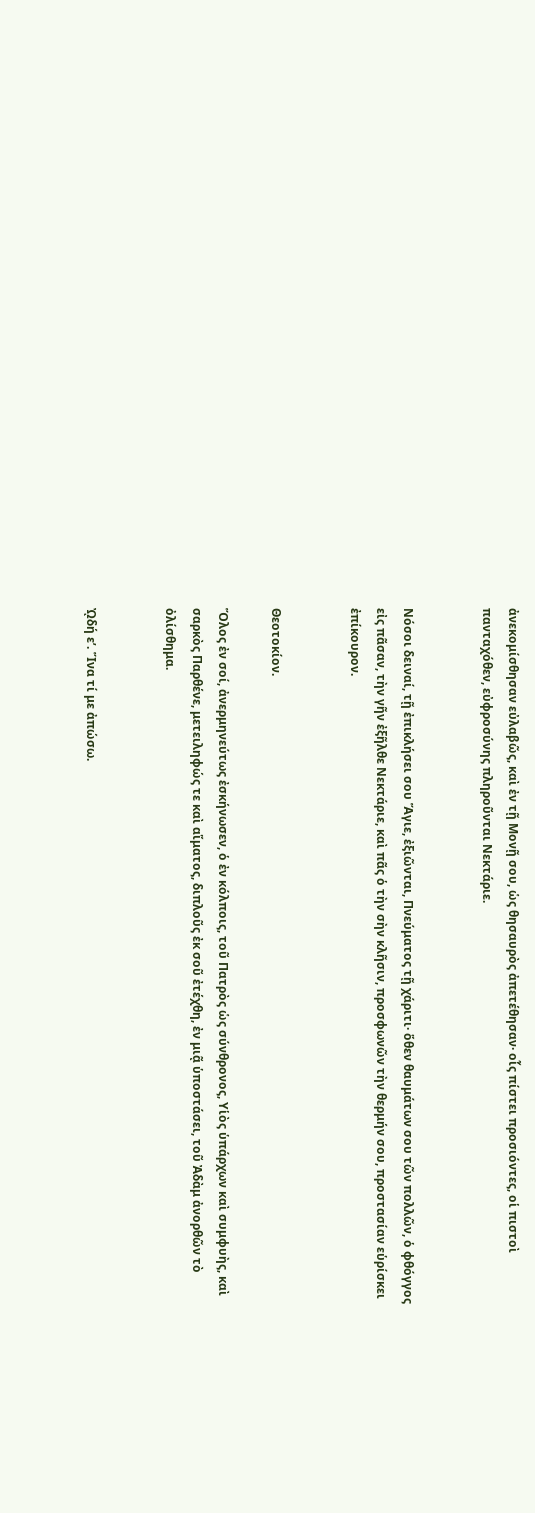ἀνεκομίσθησαν εὐλαβῶς, καὶ ἐν τῇ Μονῇ σου, ὡς θησαυρὸς ἀπετέθησαν· οἷς πίστει προσιόντες, οἱ πιστοὶ πανταχόθεν, εὐφροσύνης πληροῦνται Νεκτάριε.


Νόσοι δειναί, τῇ ἐπικλήσει σου Ἅγιε, ἐξιῶνται, Πνεύματος τῇ χάριτι· ὅθεν θαυμάτων σου τῶν πολλῶν, ὁ φθόγγος εἰς πᾶσαν, τὴν γῆν ἐξῆλθε Νεκτάριε, καὶ πᾶς ὁ τὴν σὴν κλῆσιν, προσφωνῶν τὴν θερμήν σου, προστασίαν εὑρίσκει ἐπίκουρον.


Θεοτοκίον.

Ὅλος ἐν σοί, ἀνερμηνεύτως ἐσκήνωσεν, ὁ ἐν κόλποις, τοῦ Πατρὸς ὡς σύνθρονος, Υἱὸς ὑπάρχων καὶ συμφυὴς, καὶ σαρκὸς Παρθένε, μετειληφώς τε καὶ αἵματος, διπλοῦς ἐκ σοῦ ἐτέχθη, ἐν μιᾷ ὑποστάσει, τοῦ Ἀδὰμ ἀνορθῶν τὸ ὀλίσθημα.


ᾨδή ε’. Ἵνα τί με ἀπώσω.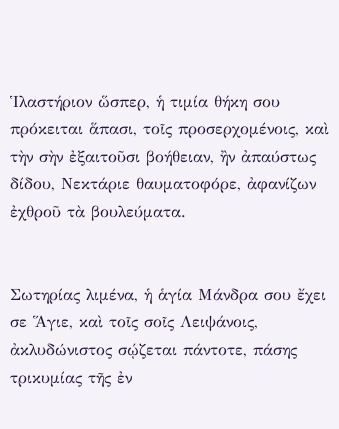Ἱλαστήριον ὥσπερ, ἡ τιμία θήκη σου πρόκειται ἅπασι, τοῖς προσερχομένοις, καὶ τὴν σὴν ἐξαιτοῦσι βοήθειαν, ἢν ἀπαύστως δίδου, Νεκτάριε θαυματοφόρε, ἀφανίζων ἐχθροῦ τὰ βουλεύματα.


Σωτηρίας λιμένα, ἡ ἁγία Μάνδρα σου ἔχει σε Ἅγιε, καὶ τοῖς σοῖς Λειψάνοις, ἀκλυδώνιστος σῴζεται πάντοτε, πάσης τρικυμίας τῆς ἐν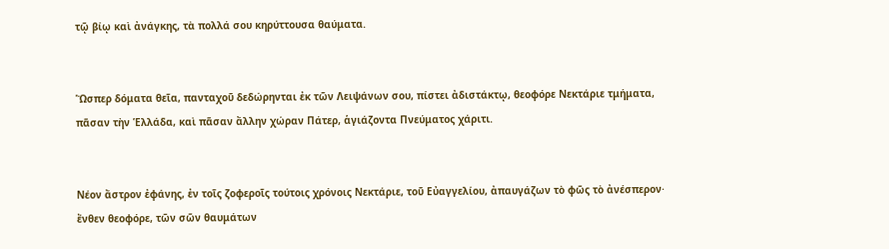τῷ βίῳ καὶ ἀνάγκης, τὰ πολλά σου κηρύττουσα θαύματα.


Ὥσπερ δόματα θεῖα, πανταχοῦ δεδώρηνται ἐκ τῶν Λειψάνων σου, πίστει ἀδιστάκτῳ, θεοφόρε Νεκτάριε τμήματα, πᾶσαν τὴν Ἑλλάδα, καὶ πᾶσαν ἄλλην χώραν Πάτερ, ἁγιάζοντα Πνεύματος χάριτι.


Νέον ἄστρον ἐφάνης, ἐν τοῖς ζοφεροῖς τούτοις χρόνοις Νεκτάριε, τοῦ Εὐαγγελίου, ἀπαυγάζων τὸ φῶς τὸ ἀνέσπερον· ἔνθεν θεοφόρε, τῶν σῶν θαυμάτων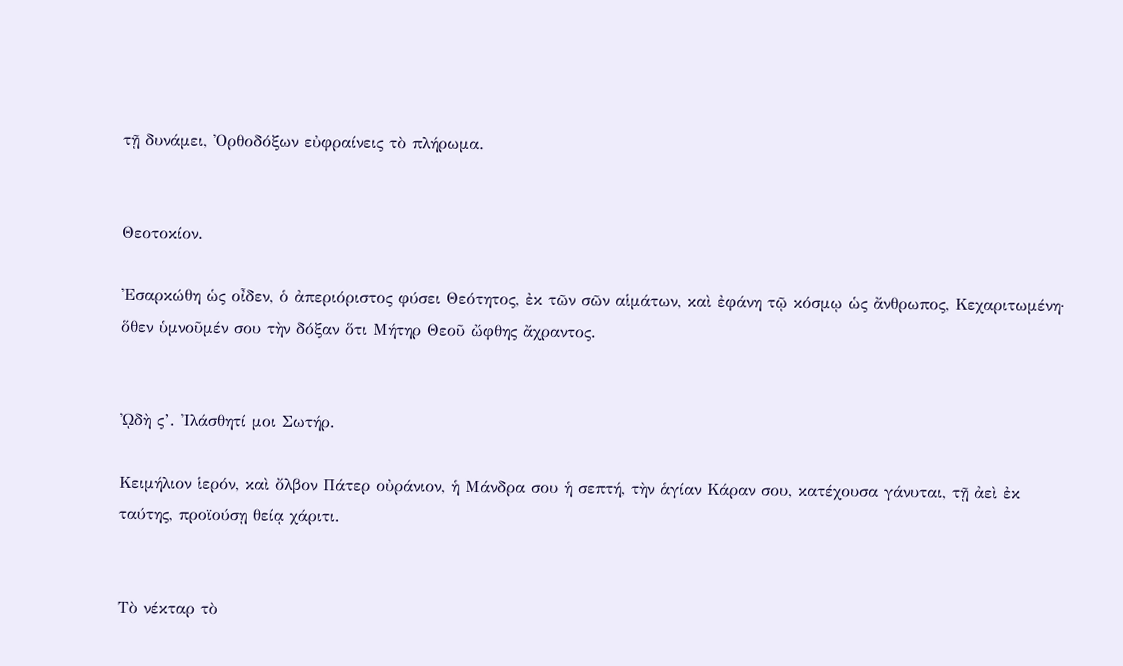τῇ δυνάμει, Ὀρθοδόξων εὐφραίνεις τὸ πλήρωμα.


Θεοτοκίον.

Ἐσαρκώθη ὡς οἶδεν, ὁ ἀπεριόριστος φύσει Θεότητος, ἐκ τῶν σῶν αἱμάτων, καὶ ἐφάνη τῷ κόσμῳ ὡς ἄνθρωπος, Κεχαριτωμένη· ὅθεν ὑμνοῦμέν σου τὴν δόξαν ὅτι Μήτηρ Θεοῦ ὤφθης ἄχραντος.


ᾨδὴ ς’. Ἰλάσθητί μοι Σωτήρ.

Κειμήλιον ἱερόν, καὶ ὄλβον Πάτερ οὐράνιον, ἡ Μάνδρα σου ἡ σεπτή, τὴν ἁγίαν Κάραν σου, κατέχουσα γάνυται, τῇ ἀεὶ ἐκ ταύτης, προϊούσῃ θείᾳ χάριτι.


Τὸ νέκταρ τὸ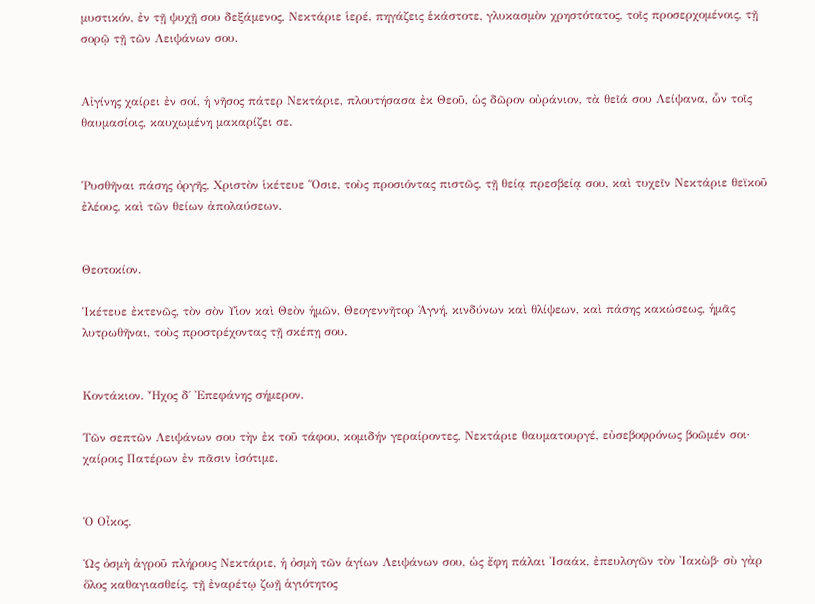μυστικόν, ἐν τῇ ψυχῇ σου δεξάμενος, Νεκτάριε ἱερέ, πηγάζεις ἑκάστοτε, γλυκασμὸν χρηστότατος, τοῖς προσερχομένοις, τῇ σορῷ τῇ τῶν Λειψάνων σου.


Αἰγίνης χαίρει ἐν σοί, ἡ νῆσος πάτερ Νεκτάριε, πλουτήσασα ἐκ Θεοῦ, ὡς δῶρον οὐράνιον, τὰ θεῖά σου Λείψανα, ὧν τοῖς θαυμασίοις, καυχωμένη μακαρίζει σε.


Ῥυσθῆναι πάσης ὀργῆς, Χριστὸν ἱκέτευε Ὅσιε, τοὺς προσιόντας πιστῶς, τῇ θείᾳ πρεσβείᾳ σου, καὶ τυχεῖν Νεκτάριε θεϊκοῦ ἐλέους, καὶ τῶν θείων ἀπολαύσεων.


Θεοτοκίον.

Ἱκέτευε ἐκτενῶς, τὸν σὸν Υἱον καὶ Θεὸν ἡμῶν, Θεογεννῆτορ Ἁγνή, κινδύνων καὶ θλίψεων, καὶ πάσης κακώσεως, ἡμᾶς λυτρωθῆναι, τοὺς προστρέχοντας τῇ σκέπῃ σου.


Κοντάκιον. Ἦχος δ΄ Ἐπεφάνης σήμερον.

Τῶν σεπτῶν Λειψάνων σου τὴν ἐκ τοῦ τάφου, κομιδήν γεραίροντες, Νεκτάριε θαυματουργέ, εὐσεβοφρόνως βοῶμέν σοι· χαίροις Πατέρων ἐν πᾶσιν ἰσότιμε.


Ὁ Οἶκος.

Ὡς ὀσμὴ ἀγροῦ πλήρους Νεκτάριε, ἡ ὀσμὴ τῶν ἁγίων Λειψάνων σου, ὡς ἔφη πάλαι Ἰσαάκ, ἐπευλογῶν τὸν Ἰακὼβ· σὺ γὰρ ὅλος καθαγιασθείς, τῇ ἐναρέτῳ ζωῇ ἁγιότητος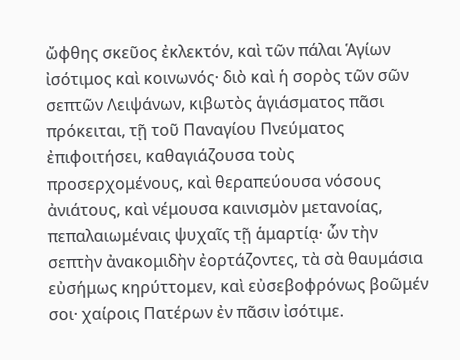ὤφθης σκεῦος ἐκλεκτόν, καὶ τῶν πάλαι Ἁγίων ἰσότιμος καὶ κοινωνός· διὸ καὶ ἡ σορὸς τῶν σῶν σεπτῶν Λειψάνων, κιβωτὸς ἁγιάσματος πᾶσι πρόκειται, τῇ τοῦ Παναγίου Πνεύματος ἐπιφοιτήσει, καθαγιάζουσα τοὺς προσερχομένους, καὶ θεραπεύουσα νόσους ἀνιάτους, καὶ νέμουσα καινισμὸν μετανοίας, πεπαλαιωμέναις ψυχαῖς τῇ ἁμαρτίᾳ· ὧν τὴν σεπτὴν ἀνακομιδὴν ἐορτάζοντες, τὰ σὰ θαυμάσια εὐσήμως κηρύττομεν, καὶ εὐσεβοφρόνως βοῶμέν σοι· χαίροις Πατέρων ἐν πᾶσιν ἰσότιμε.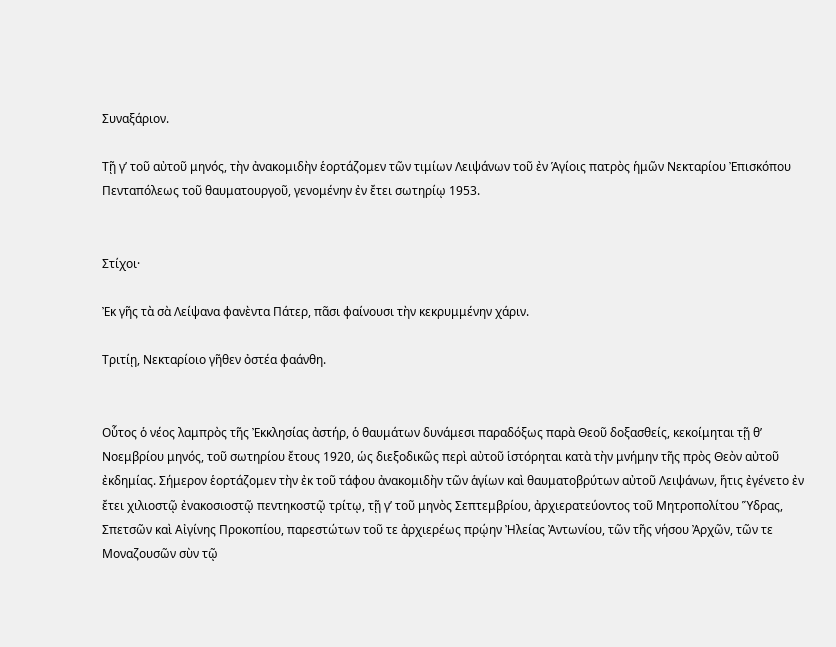Συναξάριον.

Τῇ γ’ τοῦ αὐτοῦ μηνός, τὴν ἀνακομιδὴν ἑορτάζομεν τῶν τιμίων Λειψάνων τοῦ ἐν Ἁγίοις πατρὸς ἡμῶν Νεκταρίου Ἐπισκόπου Πενταπόλεως τοῦ θαυματουργοῦ, γενομένην ἐν ἔτει σωτηρίῳ 1953.


Στίχοι·

Ἐκ γῆς τὰ σὰ Λείψανα φανὲντα Πάτερ, πᾶσι φαίνουσι τὴν κεκρυμμένην χάριν.

Τριτίῃ, Νεκταρίοιο γῆθεν ὀστέα φαάνθη.


Οὗτος ὁ νέος λαμπρὸς τῆς Ἐκκλησίας ἀστήρ, ὁ θαυμάτων δυνάμεσι παραδόξως παρὰ Θεοῦ δοξασθείς, κεκοίμηται τῇ θ’ Νοεμβρίου μηνός, τοῦ σωτηρίου ἔτους 1920, ὡς διεξοδικῶς περὶ αὐτοῦ ἱστόρηται κατὰ τὴν μνήμην τῆς πρὸς Θεὸν αὐτοῦ ἐκδημίας. Σήμερον ἑορτάζομεν τὴν ἐκ τοῦ τάφου ἀνακομιδὴν τῶν ἁγίων καὶ θαυματοβρύτων αὐτοῦ Λειψάνων, ἥτις ἐγένετο ἐν ἔτει χιλιοστῷ ἐνακοσιοστῷ πεντηκοστῷ τρίτῳ, τῇ γ’ τοῦ μηνὸς Σεπτεμβρίου, ἀρχιερατεύοντος τοῦ Μητροπολίτου Ὕδρας, Σπετσῶν καὶ Αἰγίνης Προκοπίου, παρεστώτων τοῦ τε ἀρχιερέως πρῴην Ἠλείας Ἀντωνίου, τῶν τῆς νήσου Ἀρχῶν, τῶν τε Μοναζουσῶν σὺν τῷ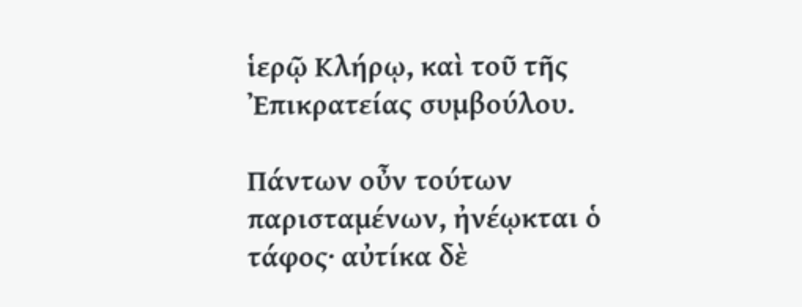ἱερῷ Κλήρῳ, καὶ τοῦ τῆς Ἐπικρατείας συμβούλου.

Πάντων οὖν τούτων παρισταμένων, ἠνέῳκται ὁ τάφος· αὐτίκα δὲ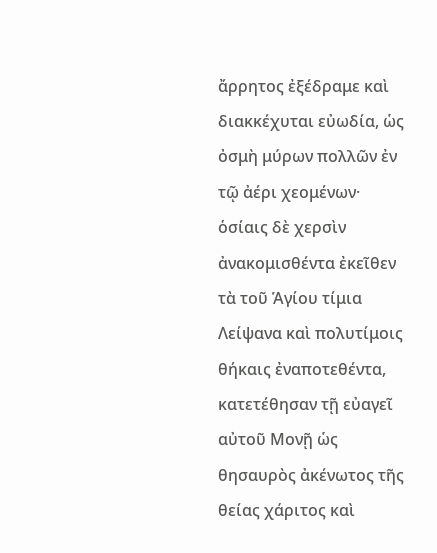ἄρρητος ἐξέδραμε καὶ διακκέχυται εὐωδία, ὡς ὀσμὴ μύρων πολλῶν ἐν τῷ ἀέρι χεομένων· ὁσίαις δὲ χερσὶν ἀνακομισθέντα ἐκεῖθεν τὰ τοῦ Ἁγίου τίμια Λείψανα καὶ πολυτίμοις θήκαις ἐναποτεθέντα, κατετέθησαν τῇ εὐαγεῖ αὐτοῦ Μονῇ ὡς θησαυρὸς ἀκένωτος τῆς θείας χάριτος καὶ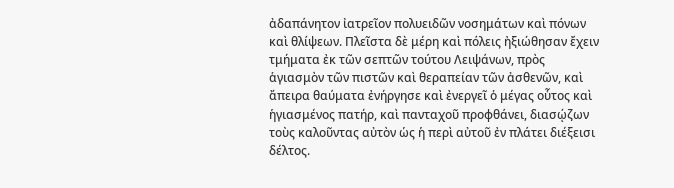ἀδαπάνητον ἰατρεῖον πολυειδῶν νοσημάτων καὶ πόνων καὶ θλίψεων. Πλεῖστα δὲ μέρη καὶ πόλεις ἠξιώθησαν ἔχειν τμήματα ἐκ τῶν σεπτῶν τούτου Λειψάνων, πρὸς ἁγιασμὸν τῶν πιστῶν καὶ θεραπείαν τῶν ἀσθενῶν, καὶ ἄπειρα θαύματα ἐνήργησε καὶ ἐνεργεῖ ὁ μέγας οὗτος καὶ ἡγιασμένος πατήρ, καὶ πανταχοῦ προφθάνει, διασῴζων τοὺς καλοῦντας αὐτὸν ὡς ἡ περὶ αὐτοῦ ἐν πλάτει διέξεισι δέλτος.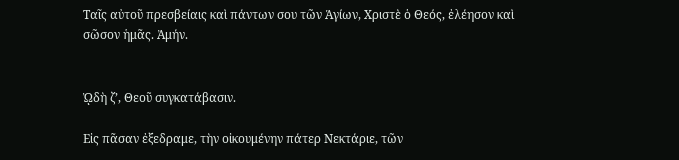Ταῖς αὐτοῦ πρεσβείαις καὶ πάντων σου τῶν Ἁγίων, Χριστὲ ὁ Θεός, ἐλέησον καὶ σῶσον ἡμᾶς. Ἀμήν.


ᾨδὴ ζ’, Θεοῦ συγκατάβασιν.

Εἰς πᾶσαν ἐξεδραμε, τὴν οἰκουμένην πάτερ Νεκτάριε, τῶν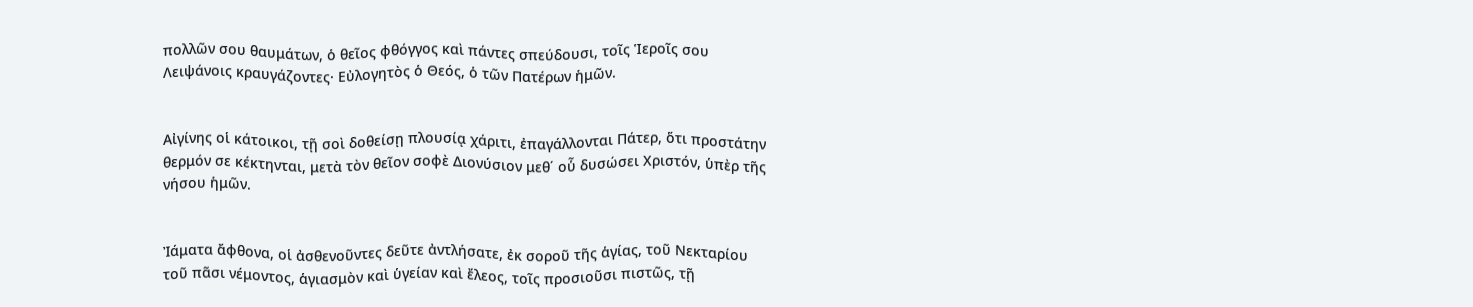πολλῶν σου θαυμάτων, ὁ θεῖος φθόγγος καὶ πάντες σπεύδουσι, τοῖς Ἱεροῖς σου Λειψάνοις κραυγάζοντες· Εὐλογητὸς ὁ Θεός, ὁ τῶν Πατέρων ἡμῶν.


Αἰγίνης οἱ κάτοικοι, τῇ σοὶ δοθείσῃ πλουσίᾳ χάριτι, ἐπαγάλλονται Πάτερ, ὅτι προστάτην θερμόν σε κέκτηνται, μετὰ τὸν θεῖον σοφὲ Διονύσιον μεθ΄ οὗ δυσώσει Χριστόν, ὑπὲρ τῆς νήσου ἡμῶν.


Ἰάματα ἄφθονα, οἱ ἀσθενοῦντες δεῦτε ἀντλήσατε, ἐκ σοροῦ τῆς ἁγίας, τοῦ Νεκταρίου τοῦ πᾶσι νέμοντος, ἁγιασμὸν καὶ ὑγείαν καὶ ἔλεος, τοῖς προσιοῦσι πιστῶς, τῇ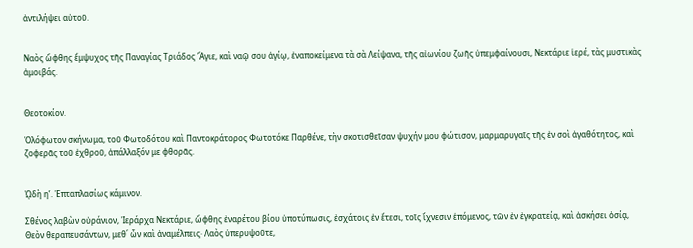ἀντιλήψει αὐτοῦ.


Ναὸς ὤφθης ἔμψυχος τῆς Παναγίας Τριάδος Ἅγιε, καὶ ναῷ σου ἁγίῳ, ἐναποκείμενα τὰ σὰ Λείψανα, τῆς αἰωνίου ζωῆς ὑπεμφαίνουσι, Νεκτάριε ἱερέ, τὰς μυστικὰς ἀμοιβάς.


Θεοτοκίον.

Ὁλόφωτον σκήνωμα, τοῦ Φωτοδότου καὶ Παντοκράτορος Φωτοτόκε Παρθένε, τὴν σκοτισθεῖσαν ψυχήν μου φώτισον, μαρμαρυγαῖς τῆς ἐν σοὶ ἀγαθότητος, καὶ ζοφερᾶς τοῦ ἐχθροῦ, ἀπάλλαξόν με φθορᾶς.


ᾨδὴ η’. Ἑπταπλασίως κάμινον.

Σθένος λαβὼν οὐράνιον, Ἱεράρχα Νεκτάριε, ὤφθης ἐναρέτου βίου ὑποτύπωσις, ἐσχάτοις ἐν ἔτεσι, τοῖς ἴχνεσιν ἑπόμενος, τῶν ἐν ἐγκρατείᾳ, καὶ ἀσκήσει ὁσίᾳ, Θεὸν θεραπευσάντων, μεθ΄ ὧν καὶ ἀναμέλπεις· Λαὸς ὑπερυψοῦτε,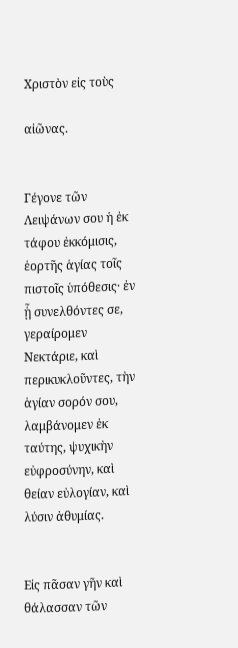Χριστὸν εἰς τοὺς

αἰῶνας.


Γέγονε τῶν Λειψάνων σου ἡ ἐκ τάφου ἐκκόμισις, ἑορτῆς ἁγίας τοῖς πιστοῖς ὑπόθεσις· ἐν ᾗ συνελθόντες σε, γεραίρομεν Νεκτάριε, καὶ περικυκλοῦντες, τὴν ἁγίαν σορόν σου, λαμβάνομεν ἐκ ταύτης, ψυχικὴν εὐφροσύνην, καὶ θείαν εὐλογίαν, καὶ λύσιν ἀθυμίας.


Εἰς πᾶσαν γῆν καὶ θάλασσαν τῶν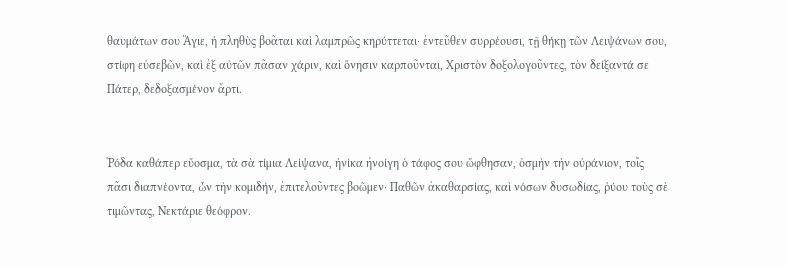θαυμάτων σου Ἅγιε, ἡ πληθὺς βοᾶται καὶ λαμπρῶς κηρύττεται· ἐντεῦθεν συρρέουσι, τῇ θήκῃ τῶν Λειψάνων σου, στίφη εὐσεβῶν, καὶ ἐξ αὐτῶν πᾶσαν χάριν, καὶ ὄνησιν καρποῦνται, Χριστὸν δοξολογοῦντες, τὸν δείξαντά σε Πάτερ, δεδοξασμένον ἄρτι.


Ῥόδα καθάπερ εὔοσμα, τὰ σὰ τίμια Λείψανα, ἡνίκα ἠνοίγη ὁ τάφος σου ὤφθησαν, ὀσμὴν τὴν οὐράνιον, τοῖς πᾶσι διαπνέοντα, ὧν τὴν κομιδήν, ἐπιτελοῦντες βοῶμεν· Παθῶν ἀκαθαρσίας, καὶ νόσων δυσωδίας, ῥύου τοὺς σὲ τιμῶντας, Νεκτάριε θεόφρον.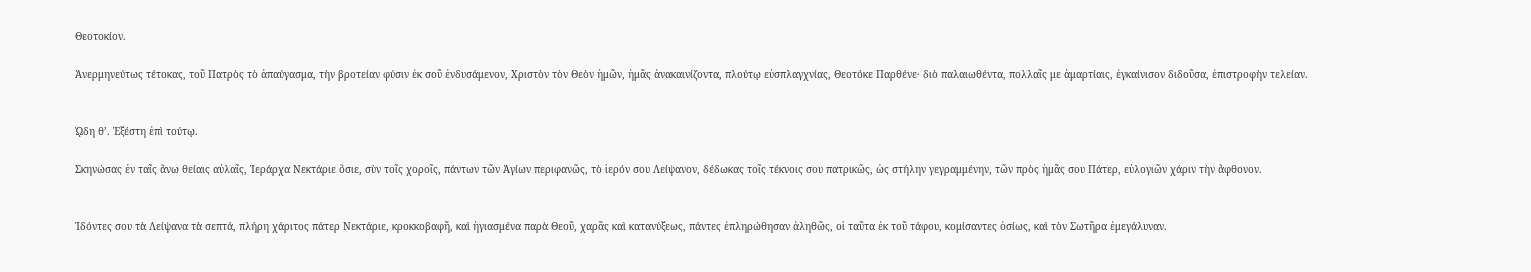Θεοτοκίον.

Ἀνερμηνεύτως τέτοκας, τοῦ Πατρὸς τὸ ἀπαύγασμα, τὴν βροτείαν φύσιν ἐκ σοῦ ἐνδυσάμενον, Χριστὸν τὸν Θεὸν ἡμῶν, ἡμᾶς ἀνακαινίζοντα, πλούτῳ εὐσπλαγχνίας, Θεοτόκε Παρθένε· διὸ παλαιωθέντα, πολλαῖς με ἁμαρτίαις, ἐγκαίνισον διδοῦσα, ἐπιστροφὴν τελείαν.


ᾨδη θ’. Ἐξέστη ἐπὶ τούτῳ.

Σκηνώσας ἐν ταῖς ἄνω θείαις αὐλαῖς, Ἱεράρχα Νεκτάριε ὅσιε, σὺν τοῖς χοροῖς, πάντων τῶν Ἁγίων περιφανῶς, τὸ ἱερόν σου Λείψανον, δέδωκας τοῖς τέκνοις σου πατρικῶς, ὡς στήλην γεγραμμένην, τῶν πρὸς ἡμᾶς σου Πάτερ, εὐλογιῶν χάριν τὴν ἄφθονον.


Ἰδόντες σου τὰ Λείψανα τὰ σεπτά, πλήρη χάριτος πάτερ Νεκτάριε, κροκκοβαφῆ, καὶ ἡγιασμένα παρὰ Θεοῦ, χαρᾶς καὶ κατανύξεως, πάντες ἐπληρώθησαν ἀληθῶς, οἱ ταῦτα ἐκ τοῦ τάφου, κομίσαντες ὁσίως, καὶ τὸν Σωτῆρα ἐμεγάλυναν.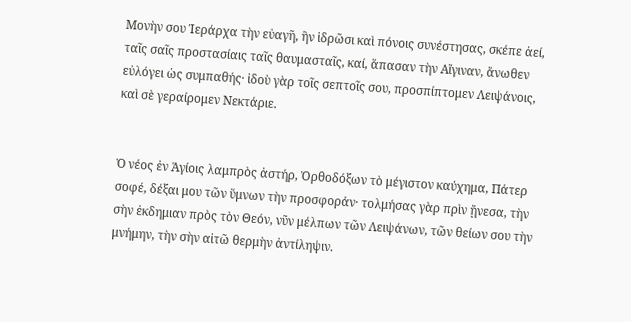Μονὴν σου Ἱεράρχα τὴν εὐαγῆ, ἣν ἱδρῶσι καὶ πόνοις συνέστησας, σκέπε ἀεί, ταῖς σαῖς προστασίαις ταῖς θαυμασταῖς, καί, ἅπασαν τὴν Αἴγιναν, ἄνωθεν εὐλόγει ὡς συμπαθής· ἰδοὺ γὰρ τοῖς σεπτοῖς σου, προσπίπτομεν Λειψάνοις, καὶ σὲ γεραίρομεν Νεκτάριε.


Ὁ νέος ἐν Ἁγίοις λαμπρὸς ἀστήρ, Ὀρθοδόξων τὸ μέγιστον καύχημα, Πάτερ σοφέ, δέξαι μου τῶν ὕμνων τὴν προσφοράν· τολμήσας γὰρ πρὶν ᾔνεσα, τὴν σὴν ἐκδημιαν πρὸς τὸν Θεόν, νῦν μέλπων τῶν Λειψάνων, τῶν θείων σου τὴν μνήμην, τὴν σὴν αἰτῶ θερμὴν ἀντίληψιν.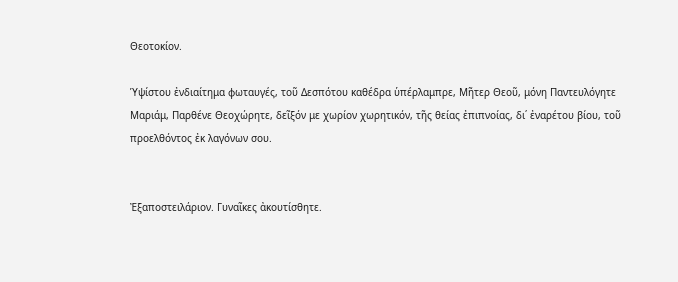Θεοτοκίον.

Ὑψίστου ἐνδιαίτημα φωταυγές, τοῦ Δεσπότου καθέδρα ὑπέρλαμπρε, Μῆτερ Θεοῦ, μόνη Παντευλόγητε Μαριάμ, Παρθένε Θεοχώρητε, δεῖξόν με χωρίον χωρητικόν, τῆς θείας ἐπιπνοίας, δι΄ ἐναρέτου βίου, τοῦ προελθόντος ἐκ λαγόνων σου.


Ἐξαποστειλάριον. Γυναῖκες ἀκουτίσθητε.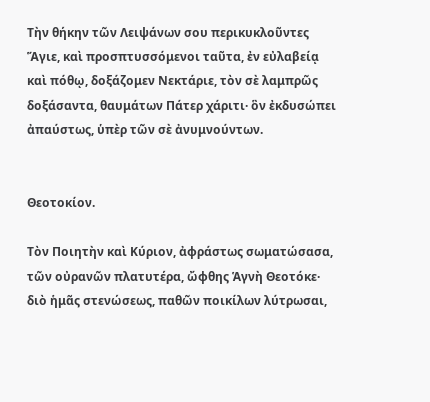Τὴν θήκην τῶν Λειψάνων σου περικυκλοῦντες Ἅγιε, καὶ προσπτυσσόμενοι ταῦτα, ἐν εὐλαβείᾳ καὶ πόθῳ, δοξάζομεν Νεκτάριε, τὸν σὲ λαμπρῶς δοξάσαντα, θαυμάτων Πάτερ χάριτι· ὃν ἐκδυσώπει ἀπαύστως, ὑπὲρ τῶν σὲ ἀνυμνούντων.


Θεοτοκίον.

Τὸν Ποιητὴν καὶ Κύριον, ἀφράστως σωματώσασα, τῶν οὐρανῶν πλατυτέρα, ὤφθης Ἁγνὴ Θεοτόκε· διὸ ἡμᾶς στενώσεως, παθῶν ποικίλων λύτρωσαι,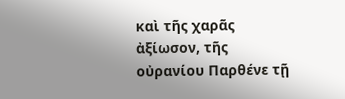καὶ τῆς χαρᾶς ἀξίωσον, τῆς οὐρανίου Παρθένε τῇ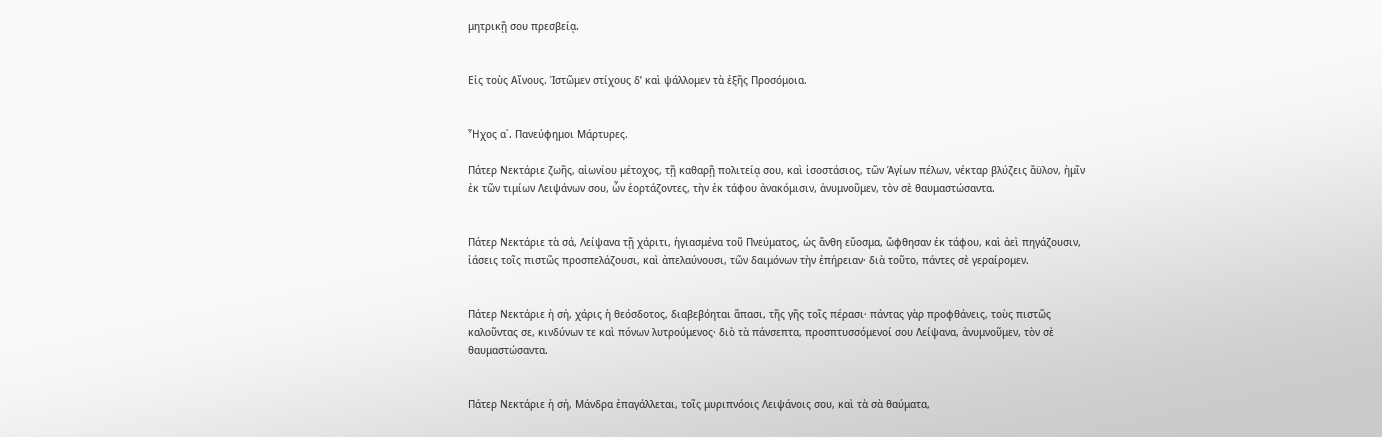μητρικῇ σου πρεσβείᾳ.


Εἰς τοὺς Αἴνους. Ἱστῶμεν στίχους δ’ καὶ ψάλλομεν τὰ ἑξῆς Προσόμοια.


Ἦχος α΄. Πανεύφημοι Μάρτυρες.

Πάτερ Νεκτάριε ζωῆς, αἰωνίου μέτοχος, τῇ καθαρῇ πολιτείᾳ σου, καὶ ἰσοστάσιος, τῶν Ἁγίων πέλων, νέκταρ βλύζεις ἄϋλον, ἡμῖν ἐκ τῶν τιμίων Λειψάνων σου, ὧν ἑορτάζοντες, τὴν ἐκ τάφου ἀνακόμισιν, ἀνυμνοῦμεν, τὸν σὲ θαυμαστώσαντα.


Πάτερ Νεκτάριε τὰ σά, Λείψανα τῇ χάριτι, ἡγιασμένα τοῦ Πνεύματος, ὡς ἄνθη εὔοσμα, ὤφθησαν ἐκ τάφου, καὶ ἀεὶ πηγάζουσιν, ἰάσεις τοῖς πιστῶς προσπελάζουσι, καὶ ἀπελαύνουσι, τῶν δαιμόνων τὴν ἐπήρειαν· διὰ τοῦτο, πάντες σὲ γεραίρομεν.


Πάτερ Νεκτάριε ἡ σή, χάρις ἡ θεόσδοτος, διαβεβόηται ἅπασι, τῆς γῆς τοῖς πέρασι· πάντας γὰρ προφθάνεις, τοὺς πιστῶς καλοῦντας σε, κινδύνων τε καὶ πόνων λυτρούμενος· διὸ τὰ πάνσεπτα, προσπτυσσόμενοί σου Λείψανα, ἀνυμνοῦμεν, τὸν σὲ θαυμαστώσαντα.


Πάτερ Νεκτάριε ἡ σή, Μάνδρα ἐπαγάλλεται, τοῖς μυριπνόοις Λειψάνοις σου, καὶ τὰ σὰ θαύματα,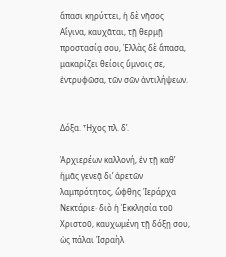ἅπασι κηρύττει, ἡ δὲ νῆσος Αἴγινα, καυχᾶται, τῇ θερμῇ προστασίᾳ σου, Ἑλλὰς δὲ ἅπασα, μακαρίζει θείοις ὕμνοις σε, ἐντρυφῶσα, τῶν σῶν ἀντιλήψεων.


Δόξα. Ἦχος πλ. δ’.

Ἀρχιερέων καλλονή, ἐν τῇ καθ’ ἡμᾶς γενεᾷ δι’ ἀρετῶν λαμπρότητος, ὤφθης Ἱεράρχα Νεκτάριε· διὸ ἡ Ἐκκλησία τοῦ Χριστοῦ, καυχωμένη τῇ δόξῃ σου, ὡς πάλαι Ἰσραὴλ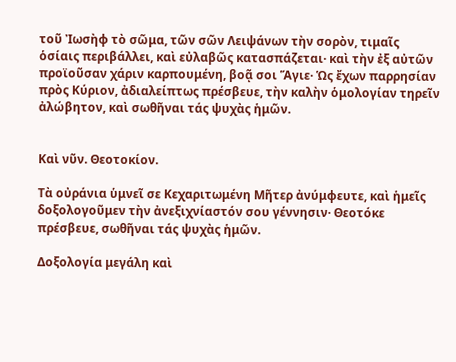τοῦ Ἰωσὴφ τὸ σῶμα, τῶν σῶν Λειψάνων τὴν σορὸν, τιμαῖς ὁσίαις περιβάλλει, καὶ εὐλαβῶς κατασπάζεται· καὶ τὴν ἐξ αὐτῶν προϊοῦσαν χάριν καρπουμένη, βοᾷ σοι Ἅγιε· Ὡς ἔχων παρρησίαν πρὸς Κύριον, ἀδιαλείπτως πρέσβευε, τὴν καλὴν ὁμολογίαν τηρεῖν ἀλώβητον, καὶ σωθῆναι τάς ψυχὰς ἡμῶν.


Καὶ νῦν. Θεοτοκίον.

Τὰ οὐράνια ὑμνεῖ σε Κεχαριτωμένη Μῆτερ ἀνύμφευτε, καὶ ἡμεῖς δοξολογοῦμεν τὴν ἀνεξιχνίαστόν σου γέννησιν· Θεοτόκε πρέσβευε, σωθῆναι τάς ψυχὰς ἡμῶν.

Δοξολογία μεγάλη καὶ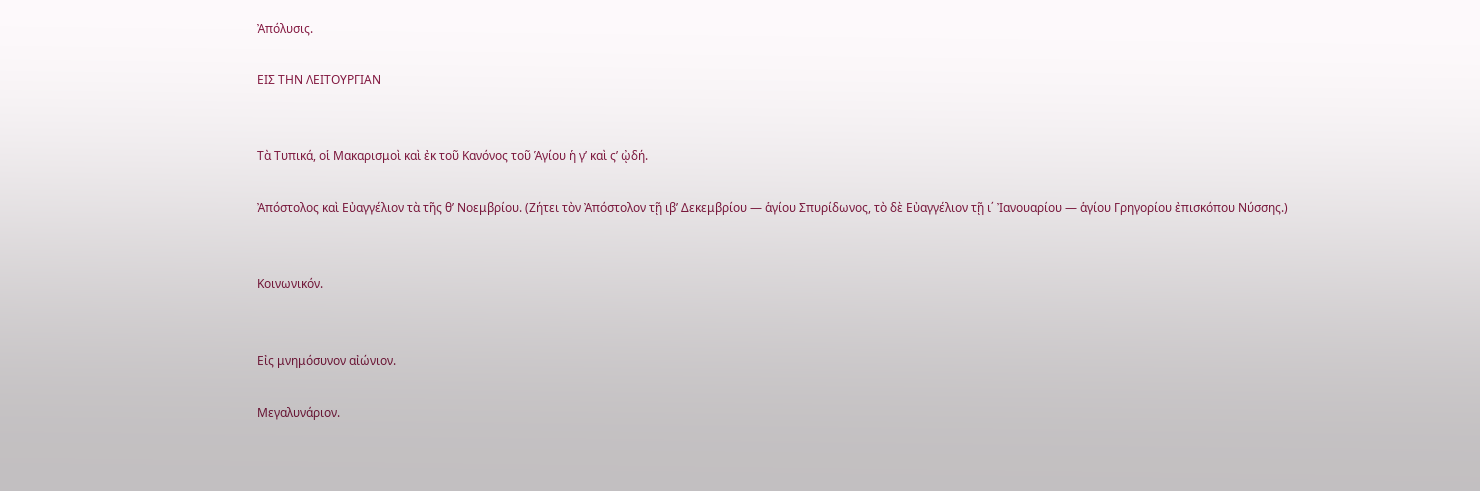Ἀπόλυσις.

ΕΙΣ ΤΗΝ ΛΕΙΤΟΥΡΓΙΑΝ


Τὰ Τυπικά, οἱ Μακαρισμοὶ καὶ ἐκ τοῦ Κανόνος τοῦ Ἁγίου ἡ γ’ καὶ ς’ ᾠδή.

Ἀπόστολος καὶ Εὐαγγέλιον τὰ τῆς θ’ Νοεμβρίου. (Ζήτει τὸν Ἀπόστολον τῇ ιβ’ Δεκεμβρίου — ἁγίου Σπυρίδωνος, τὸ δὲ Εὐαγγέλιον τῇ ι΄ Ἰανουαρίου — ἁγίου Γρηγορίου ἐπισκόπου Νύσσης.)


Κοινωνικόν.


Εἰς μνημόσυνον αἰώνιον.

Μεγαλυνάριον.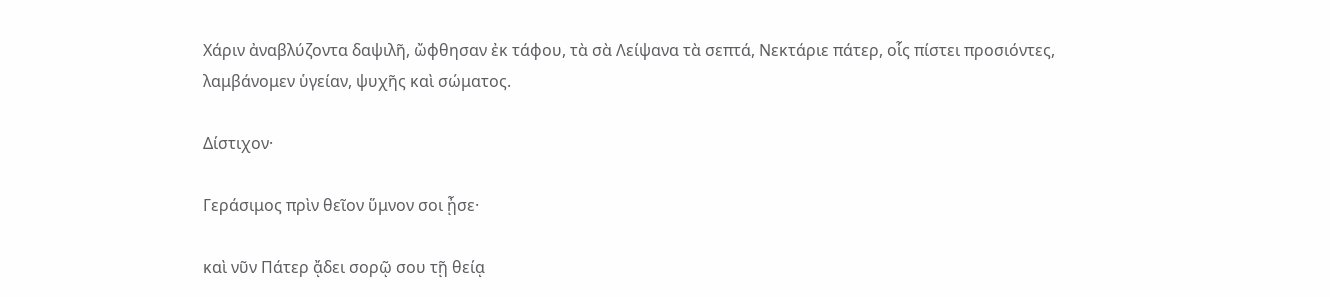Χάριν ἀναβλύζοντα δαψιλῆ, ὤφθησαν ἐκ τάφου, τὰ σὰ Λείψανα τὰ σεπτά, Νεκτάριε πάτερ, οἷς πίστει προσιόντες, λαμβάνομεν ὑγείαν, ψυχῆς καὶ σώματος.

Δίστιχον·

Γεράσιμος πρὶν θεῖον ὕμνον σοι ᾖσε·

καὶ νῦν Πάτερ ᾄδει σορῷ σου τῇ θείᾳ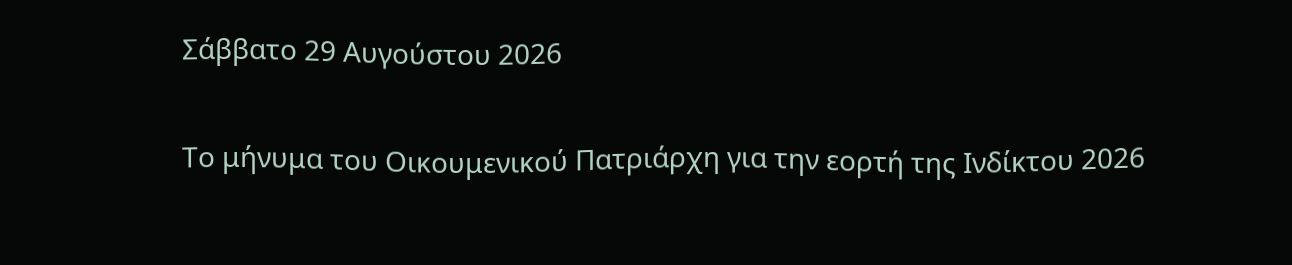Σάββατο 29 Αυγούστου 2026

Το μήνυμα του Οικουμενικού Πατριάρχη για την εορτή της Ινδίκτου 2026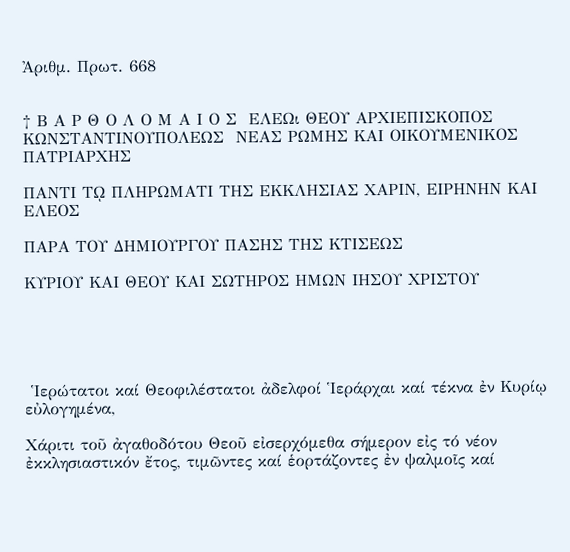Ἀριθμ. Πρωτ. 668


† Β Α Ρ Θ Ο Λ Ο Μ Α Ι Ο Σ  ΕΛΕΩι ΘΕΟΥ ΑΡΧΙΕΠΙΣΚΟΠΟΣ ΚΩΝΣΤΑΝΤΙΝΟΥΠΟΛΕΩΣ  ΝΕΑΣ ΡΩΜΗΣ ΚΑΙ ΟΙΚΟΥΜΕΝΙΚΟΣ ΠΑΤΡΙΑΡΧΗΣ

ΠΑΝΤΙ Τῼ ΠΛΗΡΩΜΑΤΙ ΤΗΣ ΕΚΚΛΗΣΙΑΣ ΧΑΡΙΝ, ΕΙΡΗΝΗΝ ΚΑΙ ΕΛΕΟΣ

ΠΑΡΑ ΤΟΥ ΔΗΜΙΟΥΡΓΟΥ ΠΑΣΗΣ ΤΗΣ ΚΤΙΣΕΩΣ

ΚΥΡΙΟΥ ΚΑΙ ΘΕΟΥ ΚΑΙ ΣΩΤΗΡΟΣ ΗΜΩΝ ΙΗΣΟΥ ΧΡΙΣΤΟΥ





 Ἱερώτατοι καί Θεοφιλέστατοι ἀδελφοί Ἱεράρχαι καί τέκνα ἐν Κυρίῳ εὐλογημένα,

Χάριτι τοῦ ἀγαθοδότου Θεοῦ εἰσερχόμεθα σήμερον εἰς τό νέον ἐκκλησιαστικόν ἔτος, τιμῶντες καί ἑορτάζοντες ἐν ψαλμοῖς καί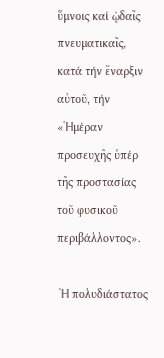ὕμνοις καί ᾠδαῖς πνευματικαῖς, κατά τήν ἔναρξιν αὐτοῦ, τήν «Ἡμέραν προσευχῆς ὑπέρ τῆς προστασίας τοῦ φυσικοῦ περιβάλλοντος».

 Ἡ πολυδιάστατος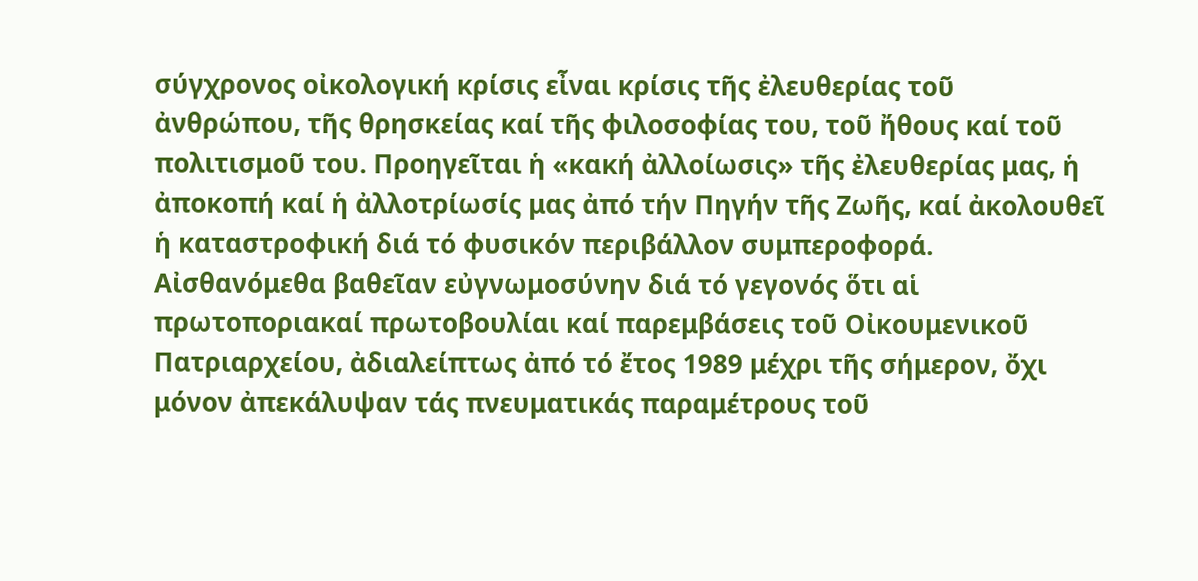σύγχρονος οἰκολογική κρίσις εἶναι κρίσις τῆς ἐλευθερίας τοῦ ἀνθρώπου, τῆς θρησκείας καί τῆς φιλοσοφίας του, τοῦ ἤθους καί τοῦ πολιτισμοῦ του. Προηγεῖται ἡ «κακή ἀλλοίωσις» τῆς ἐλευθερίας μας, ἡ ἀποκοπή καί ἡ ἀλλοτρίωσίς μας ἀπό τήν Πηγήν τῆς Ζωῆς, καί ἀκολουθεῖ ἡ καταστροφική διά τό φυσικόν περιβάλλον συμπεροφορά. Αἰσθανόμεθα βαθεῖαν εὐγνωμοσύνην διά τό γεγονός ὅτι αἱ πρωτοποριακαί πρωτοβουλίαι καί παρεμβάσεις τοῦ Οἰκουμενικοῦ Πατριαρχείου, ἀδιαλείπτως ἀπό τό ἔτος 1989 μέχρι τῆς σήμερον, ὄχι μόνον ἀπεκάλυψαν τάς πνευματικάς παραμέτρους τοῦ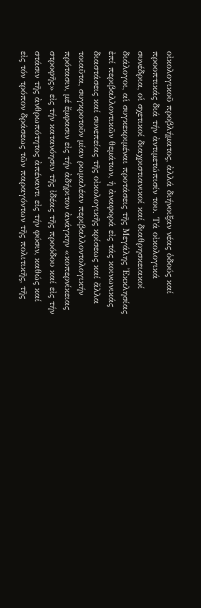οἰκολογικοῦ προβλήματος, ἀλλά διήνοιξαν νέας ὁδούς καί προοπτικάς διά τήν ἀντιμετώπισίν του. Τά οἰκολογικά συνέδρια, οἱ σχετικοί διαχριστιανικοί καί διαθρησκειακοί διάλογοι, αἱ συγκεκριμέναι προτάσεις τῆς Μεγάλης Ἐκκλησίας ἐπί περιβαλλοντικῶν θεμάτων, ἡ ἀναφορά εἰς τάς κοινωνικάς διαστάσεις καί συνεπείας τῆς οἰκολογικῆς κρίσεως καί ἄλλα τοιαῦτα, συγκροτοῦν μίαν ρωμαλέαν περιβαλλοντολογικήν πρότασιν, μέ ἔμφασιν εἰς τήν ἀδήριτον ἀνάγκην «κοπερνίκειας στροφῆς» εἰς τήν κατανόησιν τῆς ἰδέας τῆς προόδου καί εἰς τήν στάσιν τῆς ἀνθρωπότητος ἀπέναντι εἰς τήν φύσιν, καθώς καί εἰς τόν τρόπον δράσεως τῶν παραγόντων τῆς πολιτικῆς, τῆς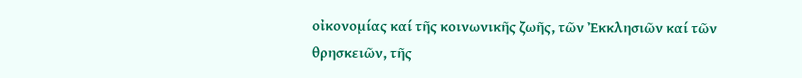οἰκονομίας καί τῆς κοινωνικῆς ζωῆς, τῶν Ἐκκλησιῶν καί τῶν θρησκειῶν, τῆς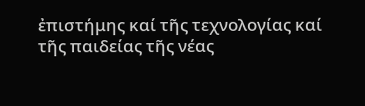ἐπιστήμης καί τῆς τεχνολογίας καί τῆς παιδείας τῆς νέας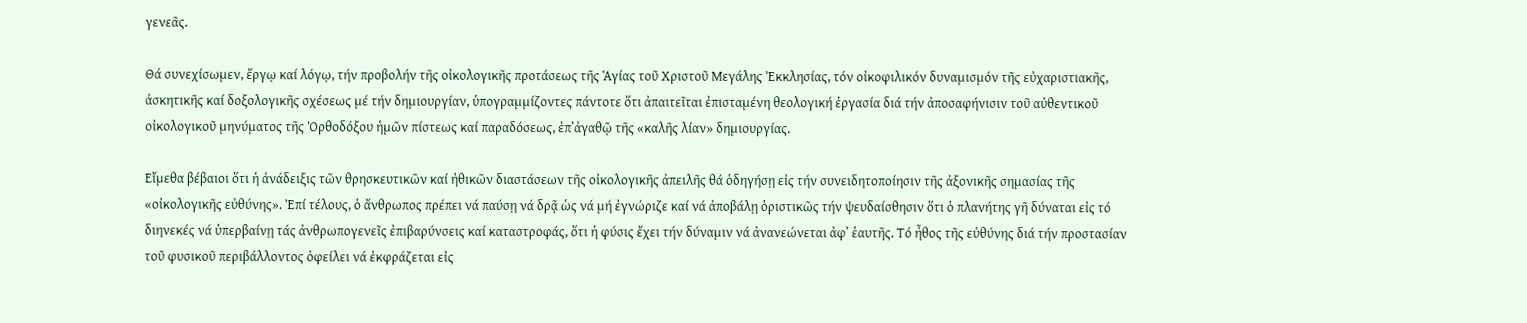γενεᾶς.

Θά συνεχίσωμεν, ἔργῳ καί λόγῳ, τήν προβολήν τῆς οἰκολογικῆς προτάσεως τῆς Ἁγίας τοῦ Χριστοῦ Μεγάλης Ἐκκλησίας, τόν οἰκοφιλικόν δυναμισμόν τῆς εὐχαριστιακῆς, ἀσκητικῆς καί δοξολογικῆς σχέσεως μέ τήν δημιουργίαν, ὑπογραμμίζοντες πάντοτε ὅτι ἀπαιτεῖται ἐπισταμένη θεολογική ἐργασία διά τήν ἀποσαφήνισιν τοῦ αὐθεντικοῦ οἰκολογικοῦ μηνύματος τῆς Ὀρθοδόξου ἡμῶν πίστεως καί παραδόσεως, ἐπ᾿ἀγαθῷ τῆς «καλῆς λίαν» δημιουργίας.

Εἴμεθα βέβαιοι ὅτι ἡ ἀνάδειξις τῶν θρησκευτικῶν καί ἠθικῶν διαστάσεων τῆς οἰκολογικῆς ἀπειλῆς θά ὁδηγήσῃ εἰς τήν συνειδητοποίησιν τῆς ἀξονικῆς σημασίας τῆς «οἰκολογικῆς εὐθύνης». Ἐπί τέλους, ὁ ἄνθρωπος πρέπει νά παύσῃ νά δρᾷ ὡς νά μή ἐγνώριζε καί νά ἀποβάλῃ ὁριστικῶς τήν ψευδαίσθησιν ὅτι ὁ πλανήτης γῆ δύναται εἰς τό διηνεκές νά ὑπερβαίνῃ τάς ἀνθρωπογενεῖς ἐπιβαρύνσεις καί καταστροφάς, ὅτι ἡ φύσις ἔχει τήν δύναμιν νά ἀνανεώνεται ἀφ᾿ ἑαυτῆς. Τό ἦθος τῆς εὐθύνης διά τήν προστασίαν τοῦ φυσικοῦ περιβάλλοντος ὀφείλει νά ἐκφράζεται εἰς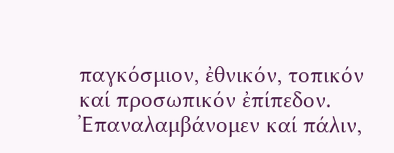παγκόσμιον, ἐθνικόν, τοπικόν καί προσωπικόν ἐπίπεδον. Ἐπαναλαμβάνομεν καί πάλιν,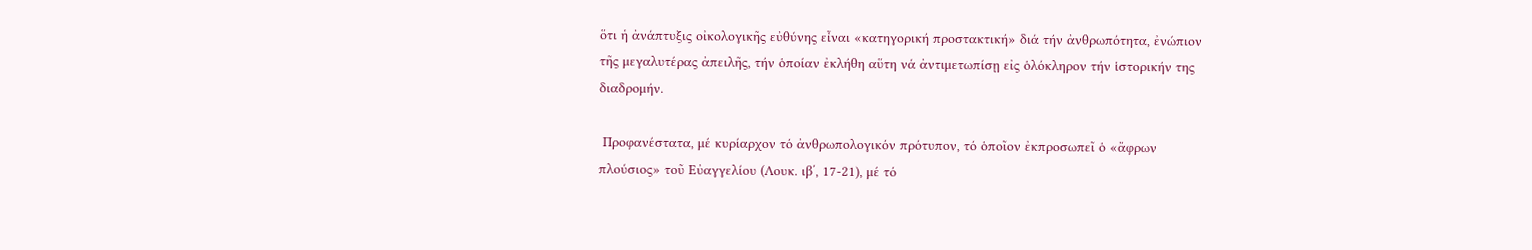ὅτι ἡ ἀνάπτυξις οἰκολογικῆς εὐθύνης εἶναι «κατηγορική προστακτική» διά τήν ἀνθρωπότητα, ἐνώπιον τῆς μεγαλυτέρας ἀπειλῆς, τήν ὁποίαν ἐκλήθη αὕτη νά ἀντιμετωπίσῃ εἰς ὁλόκληρον τήν ἱστορικήν της διαδρομήν.

 Προφανέστατα, μέ κυρίαρχον τό ἀνθρωπολογικόν πρότυπον, τό ὁποῖον ἐκπροσωπεῖ ὁ «ἄφρων πλούσιος» τοῦ Εὐαγγελίου (Λουκ. ιβ΄, 17-21), μέ τό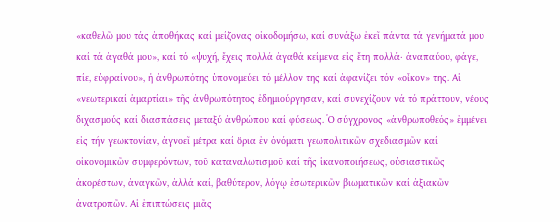«καθελῶ μου τάς ἀποθήκας καί μείζονας οἰκοδομήσω, καί συνάξω ἐκεῖ πάντα τά γενήματά μου καί τά ἀγαθά μου», καί τό «ψυχή, ἔχεις πολλά ἀγαθά κείμενα εἰς ἔτη πολλά· ἀναπαύου, φάγε, πίε, εὐφραίνου», ἡ ἀνθρωπότης ὑπονομεύει τό μέλλον της καί ἀφανίζει τόν «οἶκον» της. Αἱ «νεωτερικαί ἁμαρτίαι» τῆς ἀνθρωπότητος ἐδημιούργησαν, καί συνεχίζουν νά τό πράττουν, νέους διχασμούς καί διασπάσεις μεταξύ ἀνθρώπου καί φύσεως. Ὁ σύγχρονος «ἀνθρωποθεός» ἐμμένει εἰς τήν γεωκτονίαν, ἀγνοεῖ μέτρα καί ὅρια ἐν ὀνόματι γεωπολιτικῶν σχεδιασμῶν καί οἰκονομικῶν συμφερόντων, τοῦ καταναλωτισμοῦ καί τῆς ἱκανοποιήσεως, οὐσιαστικῶς ἀκορέστων, ἀναγκῶν, ἀλλά καί, βαθύτερον, λόγῳ ἐσωτερικῶν βιωματικῶν καί ἀξιακῶν ἀνατροπῶν. Αἱ ἐπιπτώσεις μιᾶς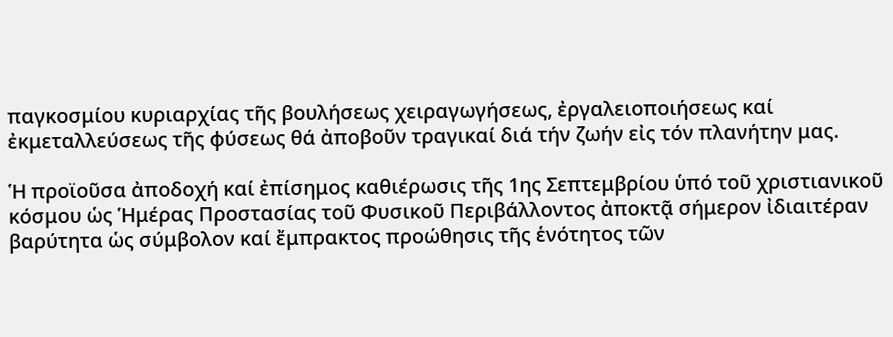παγκοσμίου κυριαρχίας τῆς βουλήσεως χειραγωγήσεως, ἐργαλειοποιήσεως καί ἐκμεταλλεύσεως τῆς φύσεως θά ἀποβοῦν τραγικαί διά τήν ζωήν εἰς τόν πλανήτην μας.

Ἡ προϊοῦσα ἀποδοχή καί ἐπίσημος καθιέρωσις τῆς 1ης Σεπτεμβρίου ὑπό τοῦ χριστιανικοῦ κόσμου ὡς Ἡμέρας Προστασίας τοῦ Φυσικοῦ Περιβάλλοντος ἀποκτᾷ σήμερον ἰδιαιτέραν βαρύτητα ὡς σύμβολον καί ἔμπρακτος προώθησις τῆς ἑνότητος τῶν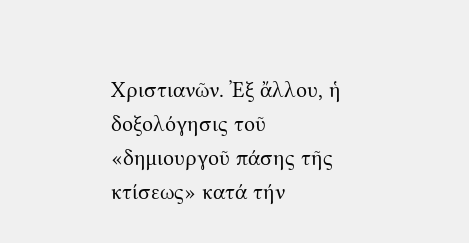Χριστιανῶν. Ἐξ ἄλλου, ἡ δοξολόγησις τοῦ «δημιουργοῦ πάσης τῆς κτίσεως» κατά τήν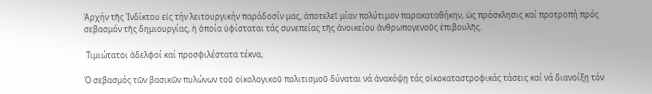Ἀρχήν τῆς Ἰνδίκτου εἰς τήν λειτουργικήν παράδοσίν μας, ἀποτελεῖ μίαν πολύτιμον παρακαταθήκην, ὡς πρόσκλησις καί προτροπή πρός σεβασμόν τῆς δημιουργίας, ἡ ὁποία ὑφίσταται τάς συνεπείας τῆς ἀνοικείου ἀνθρωπογενοῦς ἐπιβουλῆς.

 Τιμιώτατοι ἀδελφοί καί προσφιλέστατα τέκνα,

Ὁ σεβασμός τῶν βασικῶν πυλώνων τοῦ οἰκολογικοῦ πολιτισμοῦ δύναται νά ἀνακόψῃ τάς οἰκοκαταστροφικάς τάσεις καί νά διανοίξῃ τόν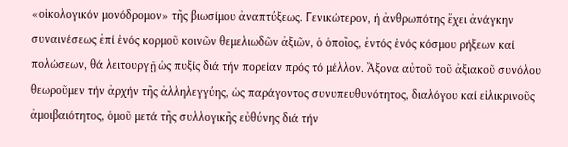«οἰκολογικόν μονόδρομον» τῆς βιωσίμου ἀναπτύξεως. Γενικώτερον, ἡ ἀνθρωπότης ἔχει ἀνάγκην συναινέσεως ἐπί ἑνός κορμοῦ κοινῶν θεμελιωδῶν ἀξιῶν, ὁ ὁποῖος, ἐντός ἑνός κόσμου ρήξεων καί πολώσεων, θά λειτουργῇ ὡς πυξίς διά τήν πορείαν πρός τό μέλλον. Ἄξονα αὐτοῦ τοῦ ἀξιακοῦ συνόλου θεωροῦμεν τήν ἀρχήν τῆς ἀλληλεγγύης, ὡς παράγοντος συνυπευθυνότητος, διαλόγου καί εἰλικρινοῦς ἀμοιβαιότητος, ὁμοῦ μετά τῆς συλλογικῆς εὐθύνης διά τήν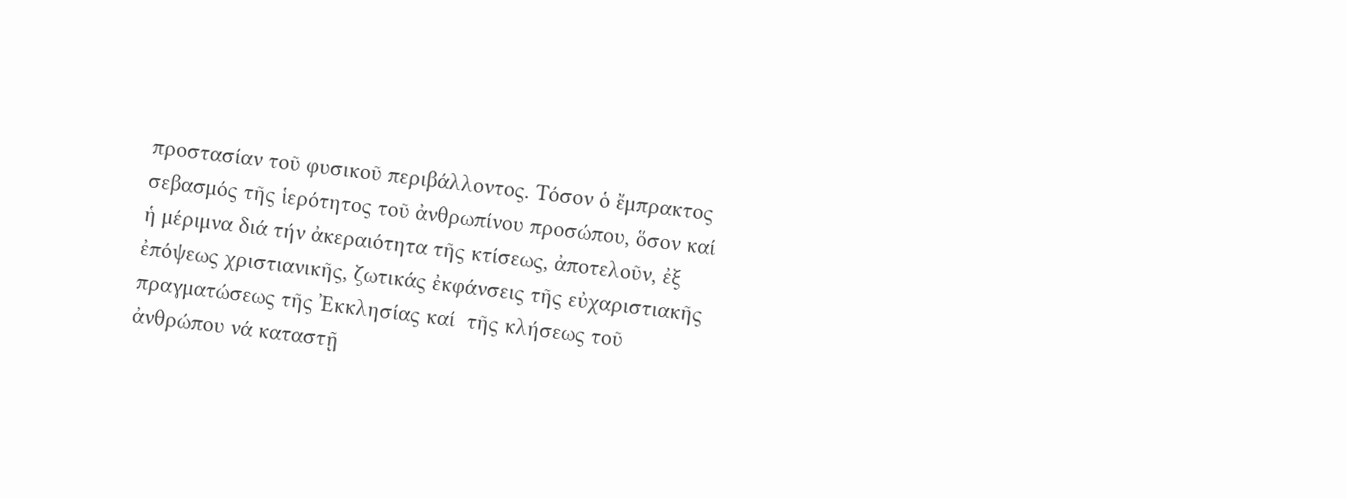προστασίαν τοῦ φυσικοῦ περιβάλλοντος. Τόσον ὁ ἔμπρακτος σεβασμός τῆς ἱερότητος τοῦ ἀνθρωπίνου προσώπου, ὅσον καί ἡ μέριμνα διά τήν ἀκεραιότητα τῆς κτίσεως, ἀποτελοῦν, ἐξ ἐπόψεως χριστιανικῆς, ζωτικάς ἐκφάνσεις τῆς εὐχαριστιακῆς πραγματώσεως τῆς Ἐκκλησίας καί  τῆς κλήσεως τοῦ ἀνθρώπου νά καταστῇ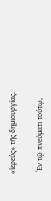«ἱερεύς» τῆς δημιουργίας.

 Ἐν τῷ πνεύματι τούτῳ,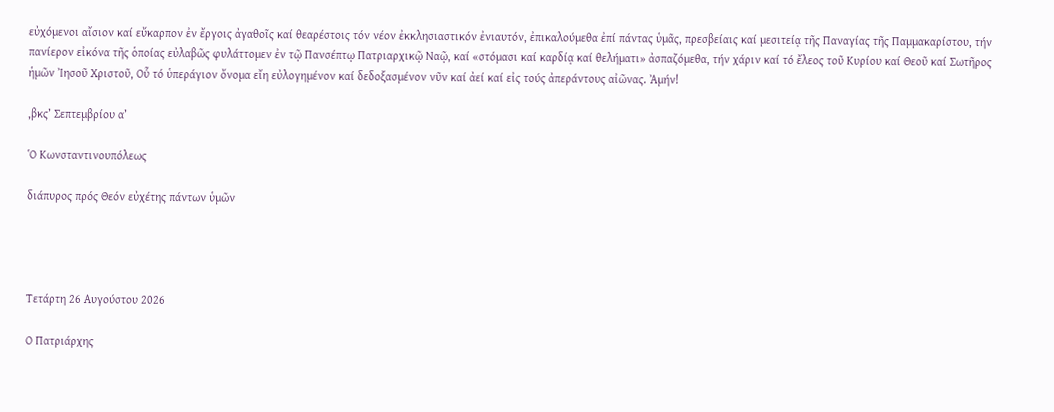εὐχόμενοι αἴσιον καί εὔκαρπον ἐν ἔργοις ἀγαθοῖς καί θεαρέστοις τόν νέον ἐκκλησιαστικόν ἐνιαυτόν, ἐπικαλούμεθα ἐπί πάντας ὑμᾶς, πρεσβείαις καί μεσιτείᾳ τῆς Παναγίας τῆς Παμμακαρίστου, τήν πανίερον εἰκόνα τῆς ὁποίας εὐλαβῶς φυλάττομεν ἐν τῷ Πανσέπτῳ Πατριαρχικῷ Ναῷ, καί «στόμασι καί καρδίᾳ καί θελήματι» ἀσπαζόμεθα, τήν χάριν καί τό ἔλεος τοῦ Κυρίου καί Θεοῦ καί Σωτῆρος ἡμῶν Ἰησοῦ Χριστοῦ, Οὗ τό ὑπεράγιον ὄνομα εἴη εὐλογημένον καί δεδοξασμένον νῦν καί ἀεί καί εἰς τούς ἀπεράντους αἰῶνας. Ἀμήν!

,βκς’ Σεπτεμβρίου α’

Ὁ Κωνσταντινουπόλεως

διάπυρος πρός Θεόν εὐχέτης πάντων ὑμῶν




Τετάρτη 26 Αυγούστου 2026

Ο Πατριάρχης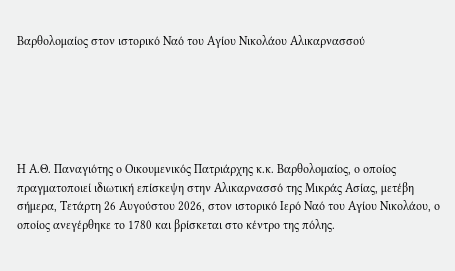Βαρθολομαίος στον ιστορικό Ναό του Αγίου Νικολάου Αλικαρνασσού






Η Α.Θ. Παναγιότης ο Οικουμενικός Πατριάρχης κ.κ. Βαρθολομαίος, ο οποίος πραγματοποιεί ιδιωτική επίσκεψη στην Αλικαρνασσό της Μικράς Ασίας, μετέβη σήμερα, Τετάρτη 26 Αυγούστου 2026, στον ιστορικό Ιερό Ναό του Αγίου Νικολάου, ο οποίος ανεγέρθηκε το 1780 και βρίσκεται στο κέντρο της πόλης.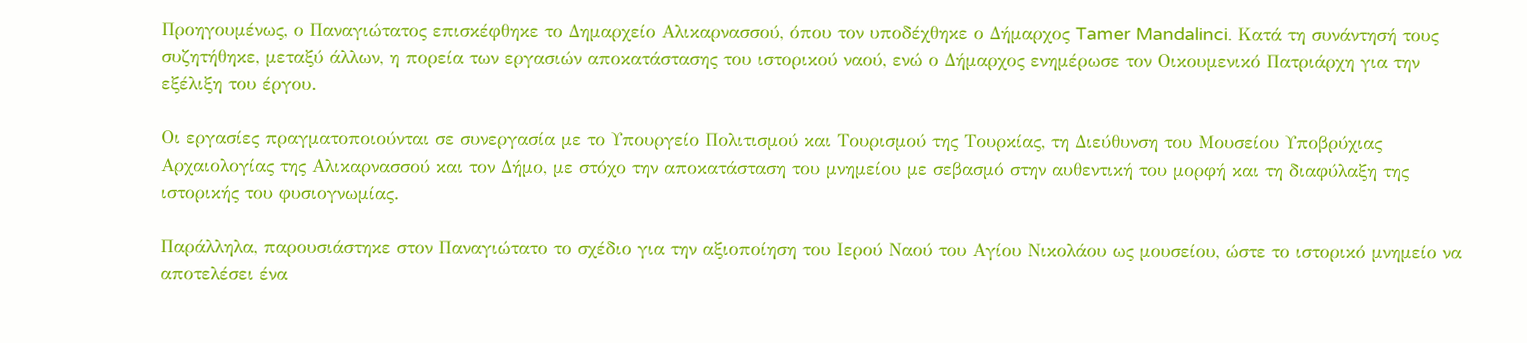Προηγουμένως, ο Παναγιώτατος επισκέφθηκε το Δημαρχείο Αλικαρνασσού, όπου τον υποδέχθηκε ο Δήμαρχος Tamer Mandalinci. Κατά τη συνάντησή τους συζητήθηκε, μεταξύ άλλων, η πορεία των εργασιών αποκατάστασης του ιστορικού ναού, ενώ ο Δήμαρχος ενημέρωσε τον Οικουμενικό Πατριάρχη για την εξέλιξη του έργου.

Οι εργασίες πραγματοποιούνται σε συνεργασία με το Υπουργείο Πολιτισμού και Τουρισμού της Τουρκίας, τη Διεύθυνση του Μουσείου Υποβρύχιας Αρχαιολογίας της Αλικαρνασσού και τον Δήμο, με στόχο την αποκατάσταση του μνημείου με σεβασμό στην αυθεντική του μορφή και τη διαφύλαξη της ιστορικής του φυσιογνωμίας.

Παράλληλα, παρουσιάστηκε στον Παναγιώτατο το σχέδιο για την αξιοποίηση του Ιερού Ναού του Αγίου Νικολάου ως μουσείου, ώστε το ιστορικό μνημείο να αποτελέσει ένα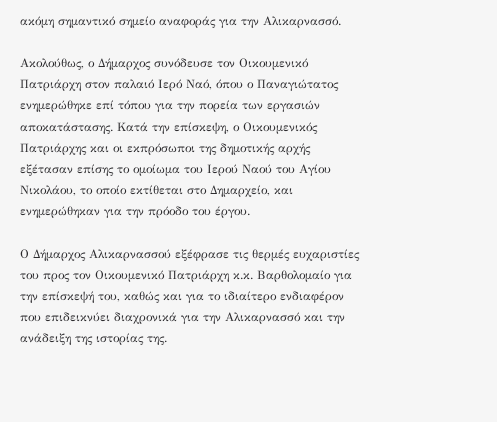ακόμη σημαντικό σημείο αναφοράς για την Αλικαρνασσό.

Ακολούθως, ο Δήμαρχος συνόδευσε τον Οικουμενικό Πατριάρχη στον παλαιό Ιερό Ναό, όπου ο Παναγιώτατος ενημερώθηκε επί τόπου για την πορεία των εργασιών αποκατάστασης. Κατά την επίσκεψη, ο Οικουμενικός Πατριάρχης και οι εκπρόσωποι της δημοτικής αρχής εξέτασαν επίσης το ομοίωμα του Ιερού Ναού του Αγίου Νικολάου, το οποίο εκτίθεται στο Δημαρχείο, και ενημερώθηκαν για την πρόοδο του έργου.

Ο Δήμαρχος Αλικαρνασσού εξέφρασε τις θερμές ευχαριστίες του προς τον Οικουμενικό Πατριάρχη κ.κ. Βαρθολομαίο για την επίσκεψή του, καθώς και για το ιδιαίτερο ενδιαφέρον που επιδεικνύει διαχρονικά για την Αλικαρνασσό και την ανάδειξη της ιστορίας της.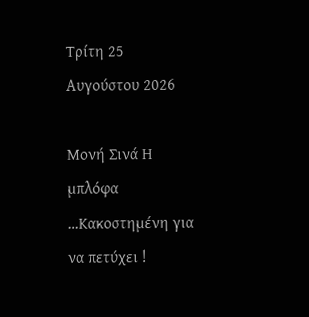Τρίτη 25 Αυγούστου 2026

Μονή Σινά Η μπλόφα …Κακοστημένη για να πετύχει !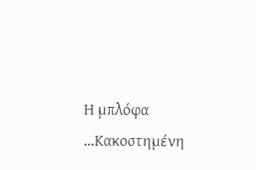Η μπλόφα …Κακοστημένη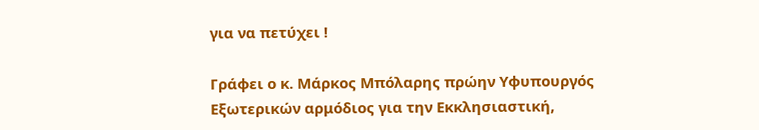για να πετύχει !

Γράφει ο κ. Μάρκος Μπόλαρης πρώην Υφυπουργός Εξωτερικών αρμόδιος για την Εκκλησιαστική,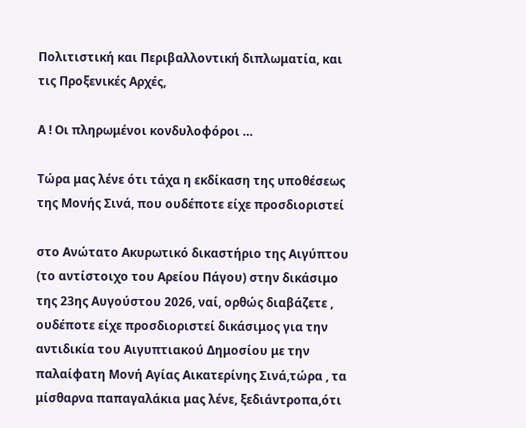Πολιτιστική και Περιβαλλοντική διπλωματία, και τις Προξενικές Αρχές,

Α ! Οι πληρωμένοι κονδυλοφόροι …

Τώρα μας λένε ότι τάχα η εκδίκαση της υποθέσεως της Μονής Σινά, που ουδέποτε είχε προσδιοριστεί

στο Ανώτατο Ακυρωτικό δικαστήριο της Αιγύπτου (το αντίστοιχο του Αρείου Πάγου) στην δικάσιμο της 23ης Αυγούστου 2026, ναί, ορθώς διαβάζετε , ουδέποτε είχε προσδιοριστεί δικάσιμος για την αντιδικία του Αιγυπτιακού Δημοσίου με την παλαίφατη Μονή Αγίας Αικατερίνης Σινά,τώρα , τα μίσθαρνα παπαγαλάκια μας λένε, ξεδιάντροπα,ότι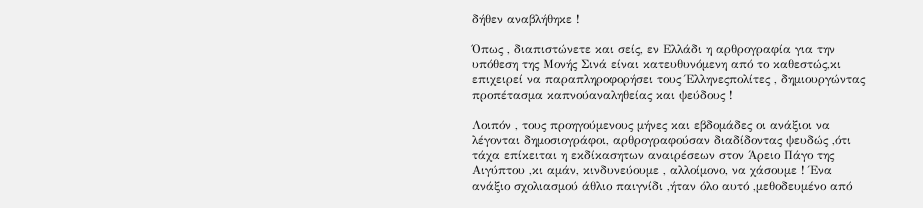δήθεν αναβλήθηκε !

Όπως , διαπιστώνετε και σείς, εν Ελλάδι η αρθρογραφία για την υπόθεση της Μονής Σινά είναι κατευθυνόμενη από το καθεστώς,κι επιχειρεί να παραπληροφορήσει τους Έλληνεςπολίτες , δημιουργώντας προπέτασμα καπνούαναληθείας και ψεύδους !

Λοιπόν , τους προηγούμενους μήνες και εβδομάδες οι ανάξιοι να λέγονται δημοσιογράφοι, αρθρογραφούσαν διαδίδοντας ψευδώς ,ότι τάχα επίκειται η εκδίκασητων αναιρέσεων στον Άρειο Πάγο της Αιγύπτου ,κι αμάν, κινδυνεύουμε , αλλοίμονο, να χάσουμε ! Ένα ανάξιο σχολιασμού άθλιο παιγνίδι ,ήταν όλο αυτό ,μεθοδευμένο από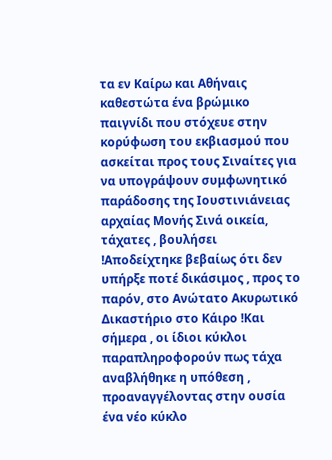τα εν Καίρω και Αθήναις καθεστώτα ένα βρώμικο παιγνίδι που στόχευε στην κορύφωση του εκβιασμού που ασκείται προς τους Σιναίτες για να υπογράψουν συμφωνητικό παράδοσης της Ιουστινιάνειας αρχαίας Μονής Σινά οικεία, τάχατες , βουλήσει !Αποδείχτηκε βεβαίως ότι δεν υπήρξε ποτέ δικάσιμος , προς το παρόν, στο Ανώτατο Ακυρωτικό Δικαστήριο στο Κάιρο !Και σήμερα , οι ίδιοι κύκλοι παραπληροφορούν πως τάχα αναβλήθηκε η υπόθεση , προαναγγέλοντας στην ουσία ένα νέο κύκλο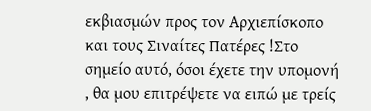εκβιασμών προς τον Αρχιεπίσκοπο και τους Σιναίτες Πατέρες !Στο σημείο αυτό, όσοι έχετε την υπομονή , θα μου επιτρέψετε να ειπώ με τρείς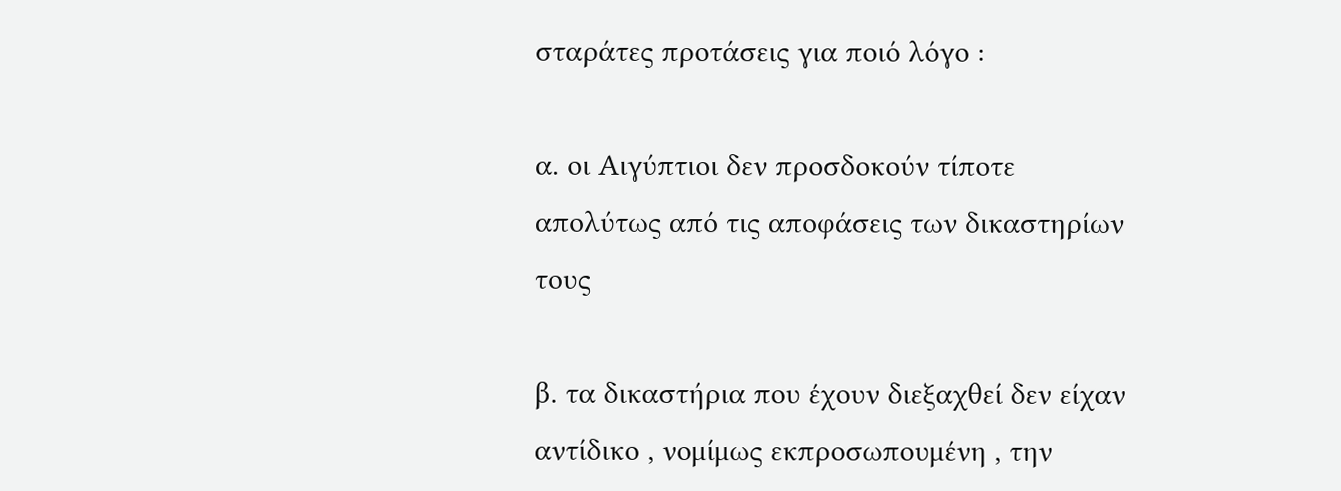σταράτες προτάσεις για ποιό λόγο :

α. οι Αιγύπτιοι δεν προσδοκούν τίποτε απολύτως από τις αποφάσεις των δικαστηρίων τους

β. τα δικαστήρια που έχουν διεξαχθεί δεν είχαν αντίδικο , νομίμως εκπροσωπουμένη , την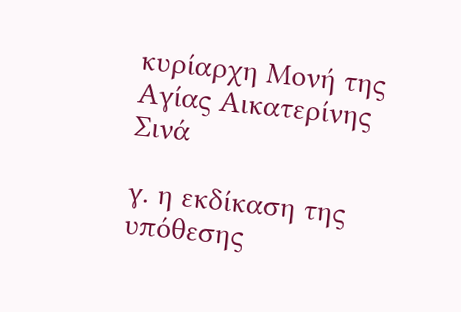κυρίαρχη Μονή της Αγίας Αικατερίνης Σινά

γ. η εκδίκαση της υπόθεσης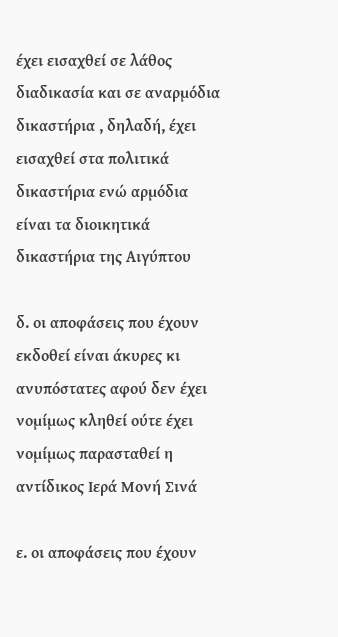έχει εισαχθεί σε λάθος διαδικασία και σε αναρμόδια δικαστήρια , δηλαδή, έχει εισαχθεί στα πολιτικά δικαστήρια ενώ αρμόδια είναι τα διοικητικά δικαστήρια της Αιγύπτου

δ. οι αποφάσεις που έχουν εκδοθεί είναι άκυρες κι ανυπόστατες αφού δεν έχει νομίμως κληθεί ούτε έχει νομίμως παρασταθεί η αντίδικος Ιερά Μονή Σινά

ε. οι αποφάσεις που έχουν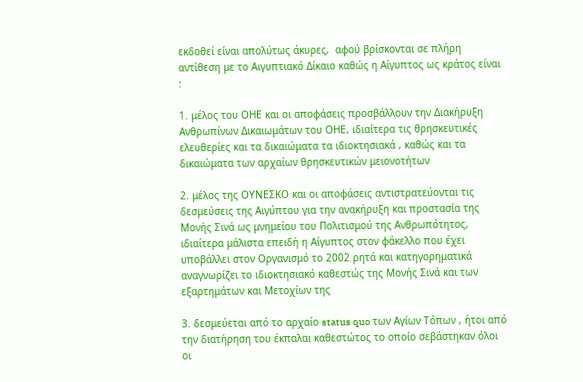εκδοθεί είναι απολύτως άκυρες,  αφού βρίσκονται σε πλήρη αντίθεση με το Αιγυπτιακό Δίκαιο καθώς η Αίγυπτος ως κράτος είναι :

1. μέλος του ΟΗΕ και οι αποφάσεις προσβάλλουν την Διακήρυξη Ανθρωπίνων Δικαιωμάτων του ΟΗΕ, ιδιαίτερα τις θρησκευτικές ελευθερίες και τα δικαιώματα τα ιδιοκτησιακά , καθώς και τα δικαιώματα των αρχαίων θρησκευτικών μειονοτήτων

2. μέλος της ΟΥΝΕΣΚΟ και οι αποφάσεις αντιστρατεύονται τις δεσμεύσεις της Αιγύπτου για την ανακήρυξη και προστασία της Μονής Σινά ως μνημείου του Πολιτισμού της Ανθρωπότητος, ιδιαίτερα μάλιστα επειδή η Αίγυπτος στον φάκελλο που έχει υποβάλλει στον Οργανισμό το 2002 ρητά και κατηγορηματικά αναγνωρίζει το ιδιοκτησιακό καθεστώς της Μονής Σινά και των εξαρτημάτων και Μετοχίων της

3. δεσμεύεται από το αρχαίο status quo των Αγίων Τόπων , ήτοι από την διατήρηση του έκπαλαι καθεστώτος το οποίο σεβάστηκαν όλοι οι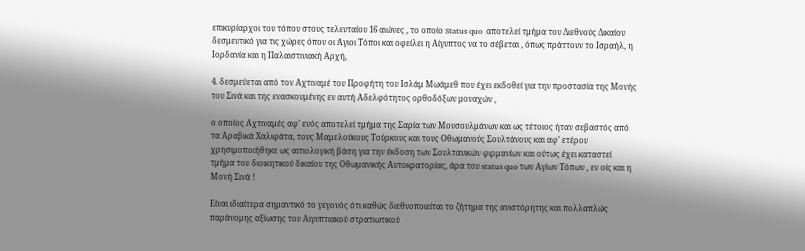επικυρίαρχοι του τόπου στους τελευταίου 16 αιώνες , το οποίο Status quo  αποτελεί τμήμα του Διεθνούς Δικαίου δεσμευτικό για τις χώρες όπου οι Άγιοι Τόποι και οφείλει η Αίγυπτος να το σέβεται , όπως πράττουν το Ισραήλ, η Ιορδανία και η Παλαιστινιακή Αρχή,

4. δεσμεύεται από τον Αχτιναμέ του Προφήτη του Ισλάμ Μωάμεθ που έχει εκδοθεί για την προστασία της Μονής του Σινά και της ενασκουμένης εν αυτή Αδελφότητος ορθοδόξων μοναχών ,

ο οποίος Αχτιναμές αφ’ ενός αποτελεί τμήμα της Σαρία των Μουσουλμάνων και ως τέτοιος ήταν σεβαστός από τα Αραβικά Χαλιφάτα, τους Μαμελούκους Τούρκους και τους Οθωμανούς Σουλτάνους και αφ’ ετέρου χρησιμοποιήθηκε ως αιτιολογική βάση για την έκδοση των Σουλτανικών φιρμανίων και ούτως έχει καταστεί  τμήμα του διοικητικού δικαίου της Οθωμανικής Αυτοκρατορίας, άρα του status quo των Αγίων Τόπων , εν οίς και η Μονή Σινά !

Είναι ιδιαίτερα σημαντικό το γεγονός ότι καθώς διεθνοποιείται το ζήτημα της ανιστόρητης και πολλαπλώς παράνομης αξίωσης του Αιγυπτιακού στρατιωτικού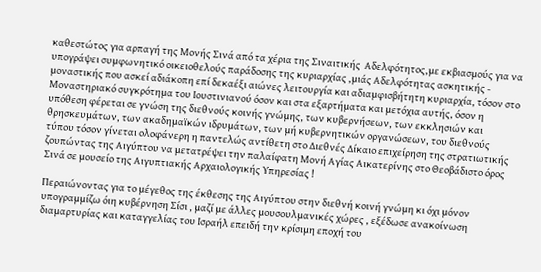καθεστώτος για αρπαγή της Μονής Σινά από τα χέρια της Σιναιτικής  Αδελφότητος,με εκβιασμούς για να υπογράψει συμφωνητικό οικειοθελούς παράδοσης της κυριαρχίας ,μιάς Αδελφότητας ασκητικής - μοναστικής που ασκεί αδιάκοπη επί δεκαέξι αιώνες λειτουργία και αδιαμφισβήτητη κυριαρχία, τόσον στο Μοναστηριακό συγκρότημα του Ιουστινιανού όσον και στα εξαρτήματα και μετόχια αυτής, όσον η υπόθεση φέρεται σε γνώση της διεθνούς κοινής γνώμης, των κυβερνήσεων, των εκκλησιών και θρησκευμάτων, των ακαδημαϊκών ιδρυμάτων, των μή κυβερνητικών οργανώσεων, του διεθνούς τύπου τόσον γίνεται ολοφάνερη η παντελώς αντίθετη στο Διεθνές Δίκαιο επιχείρηση της στρατιωτικής ζουπώντας της Αιγύπτου να μετατρέψει την παλαίφατη Μονή Αγίας Αικατερίνης στο Θεοβάδιστο όρος Σινά σε μουσείο της Αιγυπτιακής Αρχαιολογικής Υπηρεσίας !

Περαιώνοντας για το μέγεθος της έκθεσης της Αιγύπτου στην διεθνή κοινή γνώμη κι όχι μόνον υπογραμμίζω όιη κυβέρνηση Σίσι , μαζί με άλλες μουσουλμανικές χώρες , εξέδωσε ανακοίνωση διαμαρτυρίας και καταγγελίας του Ισραήλ επειδή την κρίσιμη εποχή του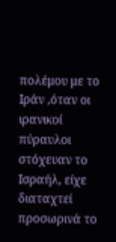πολέμου με το Ιράν ,όταν οι ιρανικοί πύραυλοι στόχευαν το Ισραήλ, είχε διαταχτεί προσωρινά το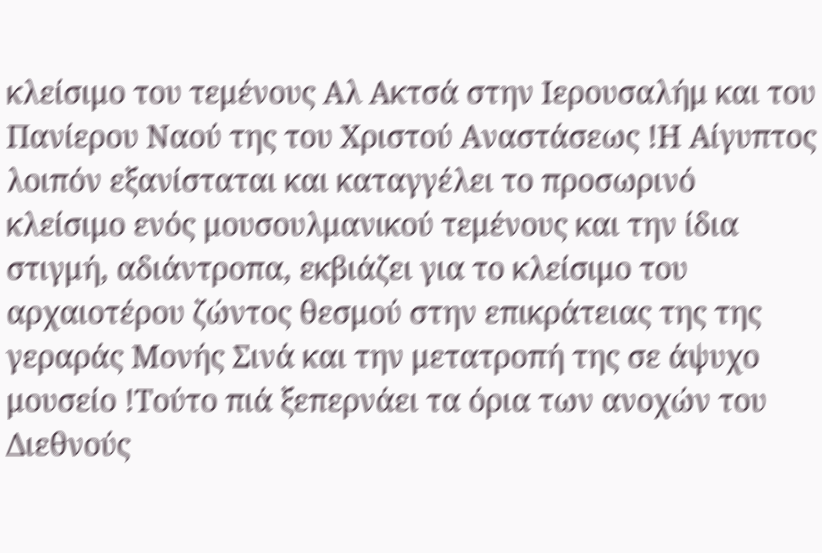κλείσιμο του τεμένους Αλ Ακτσά στην Ιερουσαλήμ και του Πανίερου Ναού της του Χριστού Αναστάσεως !Η Αίγυπτος λοιπόν εξανίσταται και καταγγέλει το προσωρινό κλείσιμο ενός μουσουλμανικού τεμένους και την ίδια στιγμή, αδιάντροπα, εκβιάζει για το κλείσιμο του αρχαιοτέρου ζώντος θεσμού στην επικράτειας της της γεραράς Μονής Σινά και την μετατροπή της σε άψυχο μουσείο !Τούτο πιά ξεπερνάει τα όρια των ανοχών του Διεθνούς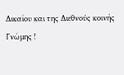Δικαίου και της Διεθνούς κοινής Γνώμης !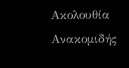Ακολουθία Ανακομιδής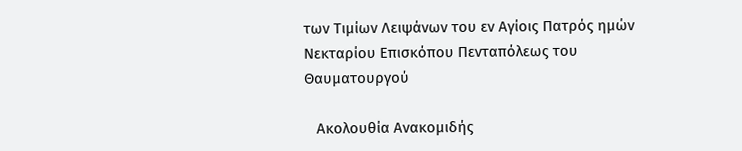των Τιμίων Λειψάνων του εν Αγίοις Πατρός ημών Νεκταρίου Επισκόπου Πενταπόλεως του Θαυματουργού

   Ακολουθία Ανακομιδής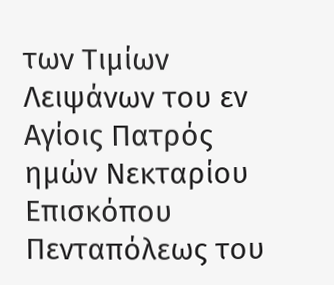των Τιμίων Λειψάνων του εν Αγίοις Πατρός ημών Νεκταρίου Επισκόπου Πενταπόλεως του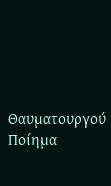Θαυματουργού Ποίημα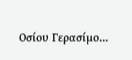Οσίου Γερασίμο...